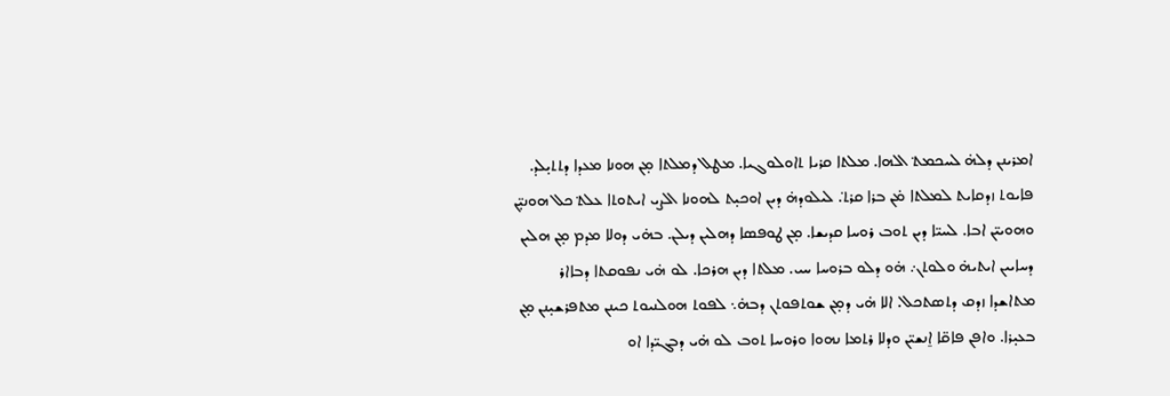ܐܡܪܝܢܢ ܕܠܗ̇ ܠܚܟܡܬ݀ ܐܠܗܐ. ܡܠܬܐ ܩܪܝܐ ܬܐܘܠܘܓܝܐ. ܡܛܠ ܕܡܠܬܐ ܡ̣ܢ ܗܘܢܐ ܡܥܕܐ ܕܬܬܝ̣ܠܕ. ܦܐܝܘܬ ܙܕܩܐܝܬ ܠܡܠܬܐ ܡ̇ܢ ܒܪܐ ܩܪܬ݀. ܠܝܠܘܕܗ̇ ܕܝܢ ܐܘܟܝ̣ܬ ܠܗܘܢܐ ܐܠܨܝ ܐܝܬܘܬܐ ܥܠܬ݀ ܟܠ ܗܘܢܝ̣̈ܢ ܘܗܘܝܝ̈ܢ ܐܒܐ. ܠܚܝ̈ܐ ܕܝܢ ܬܘܒ ܪܘܚܐ ܩܕܝܫܐ. ܡ̣ܢ ܛܘܦܣܐ ܕܗܠܝܢ ܕܝܠܢ. ܒܗ̇ܝ ܕܘܠܐ ܡܕܡ ܡ̣ܢ ܗܠܝܢ ܕܚܐܝܝܢ ܐܝܬܝܗ̇ ܘܠܘܬܢ܇ ܗ̇ܘ ܕܠܘ ܒܪܘܚܐ ܚܝ. ܡܠܬܐ ܕܝܢ ܗܪܟܐ. ܠܘ ܗ̇ܝ ܢܦܘܩܬܐ ܕܒܐܐܪ ܡܬܐܫܕܐ ܙܕܩ ܕܬܣܬܟܠ. ܐܠܐ ܗ̇ܝ ܕܡ̣ܢ ܫܘܬܦܘܬܢ ܕܒܗ̇܆ ܠܦܘܬ ܗܘܠܢܝܘܬ ܟܝܢܢ ܡܬܦܪܫܝ̣ܢܢ ܡ̣ܢ ܒܥܝ̣ܪܐ. ܘܐܦܢ ܦܐܩ̈ܐ ܐ̱ܢܫܝ̈ܢ ܘܕܠܐ ܪܬܡܐ ܢܗܘܐ ܘܪܘܚܐ ܬܘܒ ܠܘ ܗ̇ܝ ܕܒܓܝ̈ܕܐ ܐܘ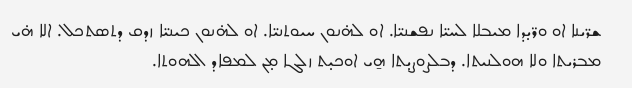ܫܪ̈ܝܢܐ ܐܘ ܘܪ̈ܝ̣ܕܐ ܡܝܒܠܐ ܠܚܝ̈ܐ ܢܦܫܢܝ̈ܐ. ܐܘ ܠܗ̇ܢܘܢ ܚܝܘܬܢܝ̈ܐ. ܐܘ ܠܗ̇ܢܘܢ ܟܝܢܝ̈ܐ ܙܕܩ ܕܬܣܬܟܠ. ܐܠܐ ܗ̇ܝ ܡܒܪܝܬܐ ܘܠܐ ܗܘܠܢܝܬܐ. ܕܒܠܨܘܨܝ̣ܬܐ ܗ̱ܝ ܐܘܟܝ̣ܬ ܙܠܓܐ ܡ̣ܢ ܠܡܦܐܕ ܐܠܗܘܬܐ.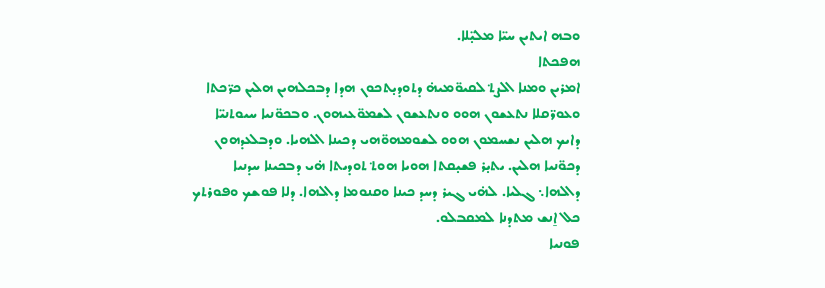ܘܒܗ ܐܝܬܝܢ ܚܝ̈ܐ ܡܠܝ̣̈ܠܐ.
ܗܦܟܬܐ
ܐܡܪܝܢ ܘܡܢܐ ܐܠܨܬ݀ ܠܩܝܘ̈ܡܝܗ̇ ܕܬܘܕܝ̣ܬܟܘܢ ܗܕܐ ܕܒܟܠܗܝܢ ܗܠܝܢ ܟܪ̈ܟܬܐ ܘܥܘܪ̈ܩܠܐ ܢܬܥܫܘܢ ܗܘܘ ܘܢܬܥܫܘܢ ܠܫܡܘ̈ܥܝܗܘܢ. ܘܒܟܘ̈ܢܝܐ ܚܝܘܬܢܝ̈ܐ ܕܐܝܟ ܗܠܝܢ ܢܫܚܡܘܢ ܗܘܘ ܠܫܘܡܗܘ̈ܗܝ ܕܟܝܢܐ ܐܠܗܝܐ. ܘܕܒܠܥܕܗܘܢ ܕܟܘ̈ܢܝܐ ܗܠܝܢ. ܝܬܝ̣ܪ ܦܫܝ̣ܩܬܐ ܗܘܝܐ ܗܘܬ݀ ܬܘܕܝܬܐ ܗ̇ܝ ܕܒܟܝܢܐ ܚܕܢܝܐ ܕܐܠܗܐ܆ ܓܠܝܐ. ܠܗ̇ܝ ܓܝܪ ܕܚܕ ܟܝܢܐ ܘܩܢܘܡܐ ܕܐܠܗܐ. ܕܠܐ ܦܘܫܟ ܘܦܘܪܬܟ ܟܠ ܐ̱ܢܫ ܡܬܕܢܐ ܠܡܩܒܠܘ.
ܦܘܢܝܐ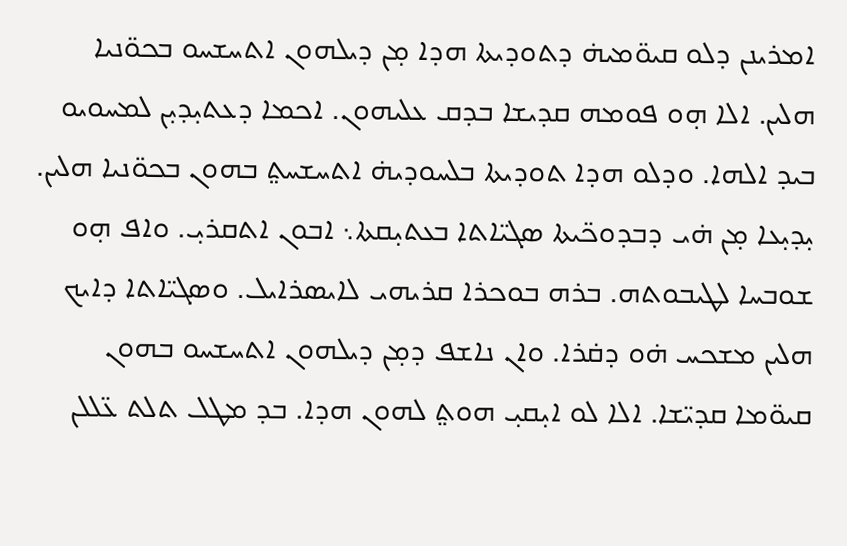ܐܡܪܝܢܢ ܕܠܘ ܩܝܘ̈ܡܝܗ̇ ܕܬܘܕܝܬܐ ܗܕܐ ܡ̣ܢ ܕܝܠܗܘܢ ܐܬܚܫܚܘ ܒܟܘ̈ܢܝܐ ܗܠܝܢ. ܐܠܐ ܗ̣ܘ ܦܘܡܗ ܩܕܝܫܐ ܒܕܩ ܥܠܝܗܘܢ. ܐܟܡܐ ܕܥܬܝ̣ܕܝ̣ܢ ܠܡܚܘܝܘ ܒܝܕ ܐܠܗܐ. ܘܕܠܘ ܗܕܐ ܬܘܕܝܬܐ ܒܠܚܘܕܝܗ̇ ܐܬܚܫܚܬ݀ ܒܗܘܢ ܒܟܘ̈ܢܝܐ ܗܠܝܢ. ܝ̣ܕܝ̣ܥܐ ܡ̣ܢ ܗ̇ܝ ܕܒܕܘܟ̈ܝܬܐ ܣܓܝ̈ܐܬܐ ܒܥܬܝ̣ܩܬܐ܆ ܐܒܘܢ ܐܬܩܪܝ̣. ܘܐܦ ܗ̣ܘ ܫܘܒܚܐ ܠܛܝܒܘܬܗ. ܒܪܗ ܒܘܟܪܐ ܩܪܝܗܝ ܠܐܝܣܪܐܝܠ. ܘܣܓܝ̈ܐܬܐ ܕܐܝܟ ܗܠܝܢ ܡܫܟܚ ܗ̇ܘ ܕܩ̇ܪܐ. ܘܐܢ ܢܐܫܦ ܕܡ̣ܢ ܕܝܠܗܘܢ ܐܬܚܫܚܘ ܒܗܘܢ ܩܝܘ̈ܡܐ ܩܕܝ̈ܫܐ. ܐܠܐ ܠܘ ܐܝ̣ܩܝ̣ ܗܘܬ݀ ܠܗܘܢ ܗܕܐ. ܒܕ ܡܛܠ ܬܠܬ ܥ̈ܠܠܢ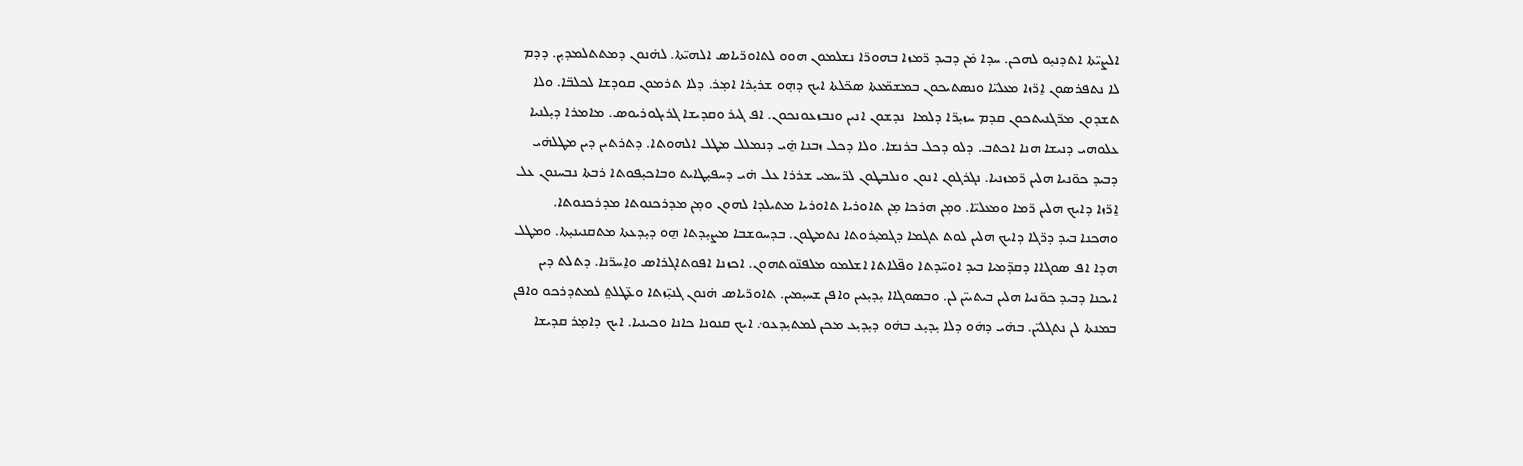ܐܠܨܝ̈ܬܐ ܐܬܕܢܝ̣ܘ ܠܗܟܢ. ܚܕܐ ܡ̇ܢ ܕܒܝܕ ܪ̈ܡܙܐ ܒܗܘܪ̈ܐ ܢܫܠܡܘܢ ܗܘܘ ܠܬܐܘܪ̈ܝܐܣ ܐܠܗܝ̈ܬܐ. ܠܗ̇ܢܘܢ ܕܡܬܬܠܡܕܝ̣ܢ. ܕܕܡ ܠܐ ܢܬܦܪܣܘܢ ܐ̱ܪ̈ܙܐ ܡܥܠܝ̈ܐ ܘܢܣܬܝܟܘܢ ܒܡܫܡ̈ܥܬܐ ܣܟ̈ܠܬܐ ܐܝܟ ܕܗ̣ܘ ܫܪܝ̣ܪܐ ܐܡ̣ܪ. ܕܠܐ ܬܪܡܘܢ ܩܘܕܫܐ ܠܟܠܒ̈ܐ. ܘܠܐ ܬܫܕܘܢ ܡܪ̈ܓܢܝܬܟܘܢ ܩܕܡ ܚܙܝ̣ܪ̈ܐ ܕܠܡܐ  ܢܕܫܘܢ ܐܢܝܢ ܘܢܒܙܥܘܢܟܘܢ. ܐܦ ܓܝܪ ܘܩܕܝܫܐ ܓܪܝܓܘܪܝܘܣ. ܡܐܡܪܐ ܕܝ̣ܠܢܝܐ ܥܠܘܗܝ ܕܢܝܫܐ ܗܢܐ ܐܟܬܒ. ܕܠܘ ܕܟܠ ܒܪܢܫܐ. ܘܠܐ ܕܟܠ ܙܒܢܐ ܗ̱̇ܝ ܕܢܡܠܠ ܡܛܠ ܐܠܗܘܬܐ. ܕܬܪܬܝܢ ܕܝܢ ܡܛܠܗ̇ܝ ܕܒܝܕ ܟܘ̈ܢܝܐ ܗܠܝܢ ܪ̈ܡܙܢܝܐ. ܢܓܪܓܘܢ ܐܢܘܢ ܘܢܠܒܛܘܢ ܠܪ̈ܚܡܝ ܫܪܪܐ ܥܠ ܗ̇ܝ ܕܚܦܝ̣ܛܐܝܬ ܘܒܐܟܝ̣ܦܘܬܐ ܪܒܬܐ ܢܒܚܢܘܢ ܥܠ ܐ̱ܪ̈ܙܐ ܕܐܝܟ ܗܠܝܢ ܪ̈ܡܐ ܘܡܥܠܝ̈ܐ. ܘܡ̣ܢ ܗܪܟܐ ܡ̣ܢ ܬܐܘܪܝܐ ܬܐܘܪܝܐ ܡܬܝܠܕܐ ܠܗܘܢ ܘܡ̣ܢ ܡܕܪܟܢܘܬܐ ܡܕܪܟܢܘܬܐ. ܘܗܟܢܐ ܒܝܕ ܕܪ̈ܓܐ ܕܐܝܟ ܗܠܝܢ ܠܘܬ ܬܓܡܐ ܕܓܡܝ̣ܪܘܬܐ ܢܬܡܛܘܢ. ܒܕܚܘܫܒܐ ܡܨܝ̣ܕܬܐ ܗ̱ܘ ܕܝ̣ܕܥܬܐ ܡܬܩܢܝܢܝ̣ܬܐ. ܘܡܛܠ ܗܕܐ ܐܦ ܣܘܓܐܐ ܕܩܕ̈ܡܝܐ ܒܝܕ ܐܘܚ̈ܕܬܐ ܘܦ̈ܠܐܬܐ ܐܫܠܡܘ ܡܠܦܢ̈ܘܬܗܘܢ. ܐܟܙܢܐ ܐܦܘܬܐܓܪܐܣ ܘܐ̱ܚܪ̈ܢܐ. ܕܬܠܬ ܕܝܢ ܐܝܟܢܐ ܕܒܝܕ ܟܘ̈ܢܝܐ ܗܠܝܢ ܒܝܬܝܝ̈ܢ ܠܢ. ܘܒܣܘܓܐܐ ܝ̣ܕܝ̣ܥܝܢ ܘܐܦܢ ܫܚܝ̣ܡܝܢ. ܬܐܘܪ̈ܝܐܣ ܗ̇ܢܘܢ ܓܢܝ̣̈ܙܬܐ ܘܥ̈ܛܠܬ݀ ܠܡܬܕܪܟܘ ܘܐܦܢ ܒܡܢܬܐ ܠܢ ܢܬܓܠܝ̈ܢ. ܒܗ̇ܝ ܕܗ̇ܘ ܕܠܐ ܝ̣ܕܝ̣ܥ ܒܗ̇ܘ ܕܝ̣ܕܝ̣ܥ ܡܟܢ ܠܡܬܝ̣ܕܥܘ܇ ܐܝܟ ܩܢܘܢܐ ܟܐܢܐ ܘܟܝܢܝܐ. ܐܝܟ ܕܐܡ̣ܪ ܩܕܝܫܐ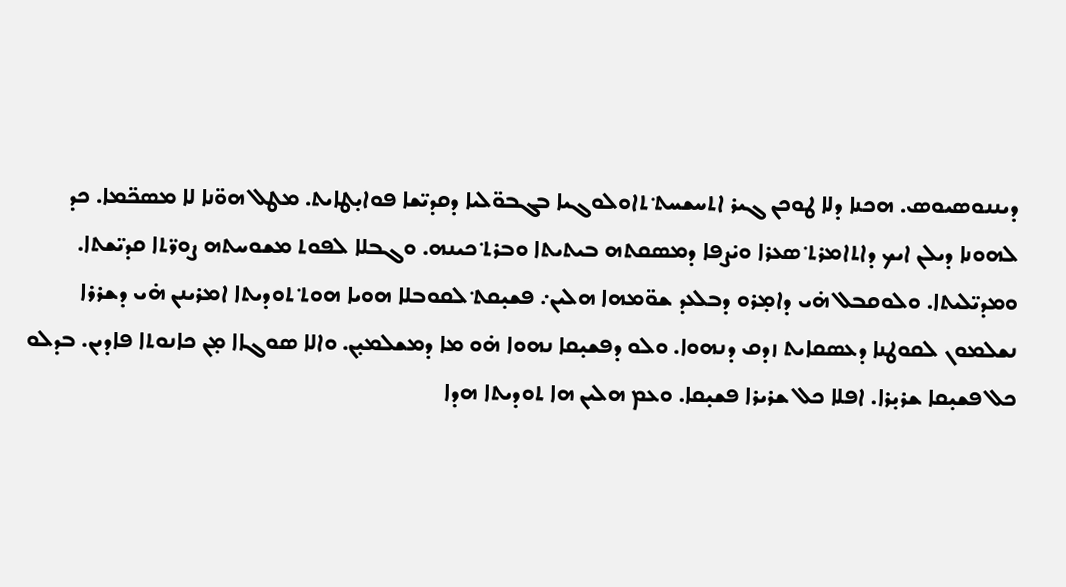ܕܝܢܢܘܣܝܘܣ. ܗܟܢܐ ܕܠܐ ܛܘܟܢ ܓܝܪ ܐܬܚܫܚܬ݀ ܬܐܘܠܘܓܝܐ ܒܓܒܘ̈ܠܝܐ ܕܩܕܝ̈ܫܐ ܦܘܐܝ̣ܛܐܝܬ. ܡܛܠ ܗܘ̈ܢܐ ܠܐ ܡܣܟ̈ܡܐ. ܟܕ ܠܗܘܢܐ ܕܝܠܢ ܐܝܟ ܕܐܬܐܡܪܬ݀ ܣܥܪܐ ܘܝ̇ܨܦܐ ܕܡܣܩܬܗ ܒܝܬܝܬܐ ܘܒܪܬ݀ ܟܝܢܗ. ܘܓܒܠܐ ܠܦܘܬ ܡܫܘܚܬܗ ܨܘܪ̈ܬܐ ܩܕܝ̈ܫܬܐ. ܘܡܕܝ̈ܠܝܬܐ. ܘܠܘܩܒܠ ܗ̇ܝ ܕܐܡ̣ܪܘ ܕܒܠܥܕ ܫܘ̈ܡܗܐ ܗܠܝܢ܇ ܦܫܝ̣ܩܬ݀ ܠܩܘܒܠܐ ܗܘܝܐ ܗܘܬ݀ ܬܘܕܝܬܐ ܐܡܪܝܢܢ ܗ̇ܝ ܕܫܪܪܐ ܢܫܠܡܘܢ ܠܩܘܛܢܐ ܕܥܣܩܐܝܬ ܙܕܩ ܕܢܗܘܐ. ܘܠܘ ܕܦܫܝ̣ܩܐ ܢܗܘܐ ܗ̇ܘ ܡܐ ܕܡܫܠܡܝ̣ܢ. ܘܐܠܐ ܣܘܓܐܐ ܡ̣ܢ ܟܐܢܘܬܐ ܦܐܕܝܢ. ܒܕܠܘ ܟܠ ܦܫܝ̣ܩܐ ܫܪܝ̣ܪܐ. ܐܦܠܐ ܟܠ ܫܪܝܪܐ ܦܫܝ̣ܩܐ. ܘܥܡ ܗܠܝܢ ܗܐ ܬܘܕܝܬܐ ܗܕܐ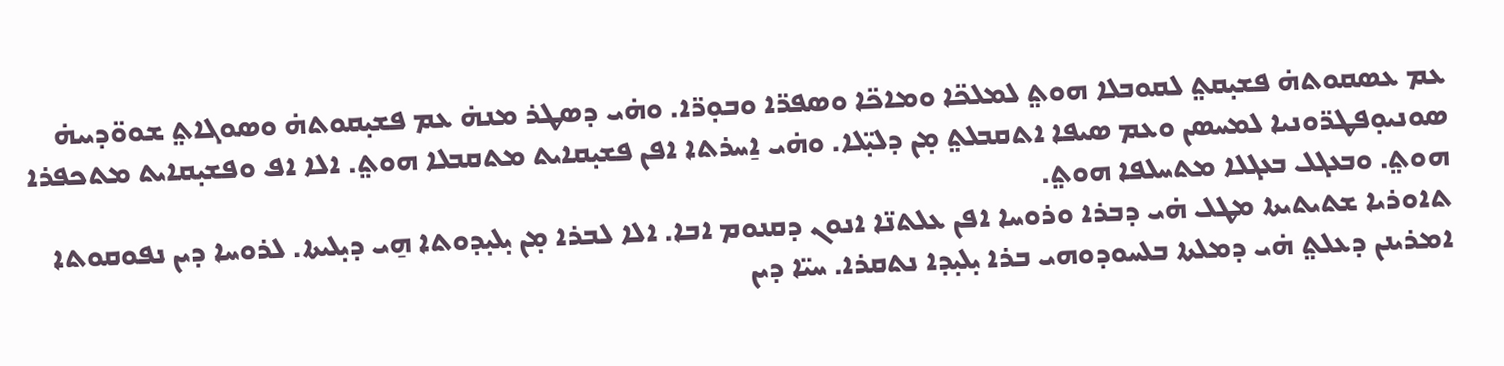ܥܡ ܥܣܩܘܬܗ̇ ܦܫܝ̣ܩܬ݀ ܠܩܘܒܠܐ ܗܘܬ݀ ܠܡܠܟ̈ܐ ܘܡܐܟ̈ܐ ܘܣܦܪ̈ܐ ܘܒܘ̣ܪ̈ܐ. ܘܗ̇ܝ ܕܣܛܪ ܡܢܗ̇ ܥܡ ܦܫܝ̣ܩܘܬܗ̇ ܘܣܘܓܐܬ݀ ܫܘܘ̈ܕܝܝܗ̇ ܣܘܢܝܘ̣ܦܛܪ̈ܘܢܝܐ ܠܡܚܣܢ ܘܥܡ ܣܝܦܐ ܐܬܩܒܠܬ݀ ܡ̣ܢ ܕܠܝ̣̈ܠܐ. ܘܗ̇ܝ ܐ̱ܚܪܬܐ ܐܦܢ ܦܫܝ̣ܩܐܝܬ ܡܬܩܒܠܐ ܗܘܬ݀. ܐܠܐ ܐܦ ܘܦܫܝ̣ܩܐܝܬ ܡܬܟܦܪܐ ܗܘܬ݀. ܘܒܥܓܠ ܒܥܓܠܐ ܡܬܚܠܦܐ ܗܘܬ݀.
ܬܐܘܪܝܐ ܫܬܝܬܝܬܐ ܡܛܠ ܗ̇ܝ ܕܒܪܐ ܘܪܘܚܐ ܐܦܢ ܥܠܬܢ̈ܐ ܐܢܘܢ ܕܩܢܘܡ ܐܒܐ. ܐܠܐ ܠܒܪܐ ܡ̣ܢ ܝ̣ܠܝ̣ܕܘܬܐ ܗ̱ܝ ܕܝ̣ܠܝܬܐ. ܠܪܘܚܐ ܕܝܢ ܢܦܘܩܘܬܐ
ܐܡܪܝܢܢ ܕܥܠܬ݀ ܗ̇ܝ ܕܡܠܬܐ ܒܠܚܘܕܘܗܝ ܒܪܐ ܝ̣ܠܝ̣ܕܐ ܢܬܩܪܐ. ܚܝ̈ܐ ܕܝܢ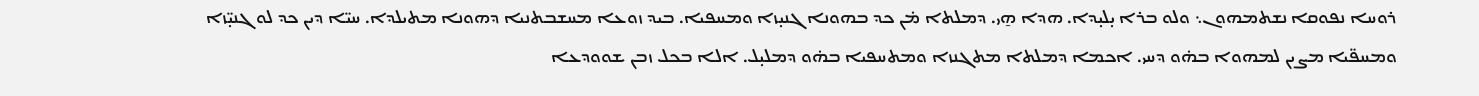ܪܘܚܐ ܢܦܘܩܐ ܢܫܬܡܗܘܢ܆ ܘܠܘ ܒܪܐ ܝ̣ܠܝ̣ܕܐ. ܗܕܐ ܗ̱ܝ. ܕܡܠܬܐ ܡ̇ܢ ܟܕ ܒܗܘܢܐ ܓܢܝ̣ܙܐ ܘܡܚܦܝܐ. ܒܝܕ ܙܘܥܐ ܡܚܫܒܬܢܝܐ ܕܗܘܢܐ ܡܬܝܠܕܐ. ܚܝ̈ܐ ܕܝܢ ܟܕ ܠܘ ܓܢܝ̣̈ܙܐ ܘܡܚܦ̈ܝܐ ܡܨܝܢ ܠܡܗܘܐ ܒܗ̇ܘ ܕܚܝ. ܐܟܡܐ ܕܡܠܬܐ ܡܬܓܢܙܐ ܘܡܬܚܦܝܐ ܒܗ̇ܘ ܕܡܠܝ̣ܠ. ܐܠܐ ܒܟܠ ܙܒܢ ܫܘܘܕܥܐ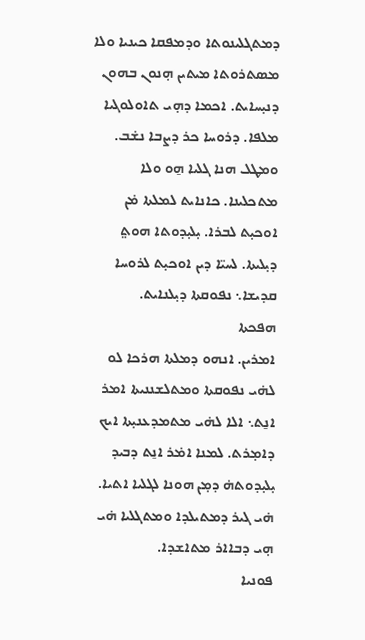ܕܡܬܓܠܝܢܘܬܐ ܘܕܡܦܩܐ ܟܝܢܝܐ ܘܠܐ ܡܣܬܪܘܬܐ ܡܝܬܝܢ ܗ̣ܢܘܢ ܒܗܘܢ ܕܢܝ̣ܚܐܝܬ. ܐܟܡܐ ܕܗ̣ܝ ܬܐܘܠܘܓܝܐ  ܡܠܦܐ. ܕܪܘܚܐ ܟܪ ܕܨܒܐ ܢܫ̇ܒ. ܘܡܛܠ ܗܢܐ ܓܠܝܐ ܗ̱ܘ ܘܠܐ ܡܬܟܠܝܢܐ. ܟܐܢܐܝܬ ܠܡܠܬܐ ܡ̇ܢ ܐܘܟܝ̣ܬ ܠܒܪܐ. ܝ̣ܠܝ̣ܕܘܬܐ ܗܘܬ݀ ܕܝ̣ܠܝܬܐ. ܠܚܝ̈ܐ ܕܝܢ ܐܘܟܝ̣ܬ ܠܪܘܚܐ ܩܕܝܫܐ܆ ܢܦܘܩܬܐ ܕܝ̣ܠܢܐܝܬ.
ܗܦܟܬܐ
ܐܡܪܝܢ. ܐܢܗܘ ܕܡܠܬܐ ܗܪܟܐ ܠܘ ܠܗ̇ܝ ܢܦܘܩܬܐ ܘܡܬܠܫܢܢܝܬܐ ܐܡܪ ܐܢ̱ܬ܆ ܐܠܐ ܠܗ̇ܝ ܡܬܡܕܥܢܝ̣ܬܐ ܐܝܟ ܕܐܡ̣ܪܬ. ܠܡܢܐ ܐܡ̇ܪ ܐܢ̱ܬ ܕܒܝܕ ܝ̣ܠܝ̣ܕܘܬܗ̇ ܕܡ̣ܢ ܗܘܢܐ ܠܓܠܝܐ ܐܬܝܐ. ܗ̇ܝ ܓܝܪ ܕܡܬܝܠܕܐ ܘܡܬܓܠܝܐ ܗ̇ܝ ܗ̣ܝ ܕܒܐܐܪ ܡܬܐܫܕܐ.
ܦܘܢܝܐ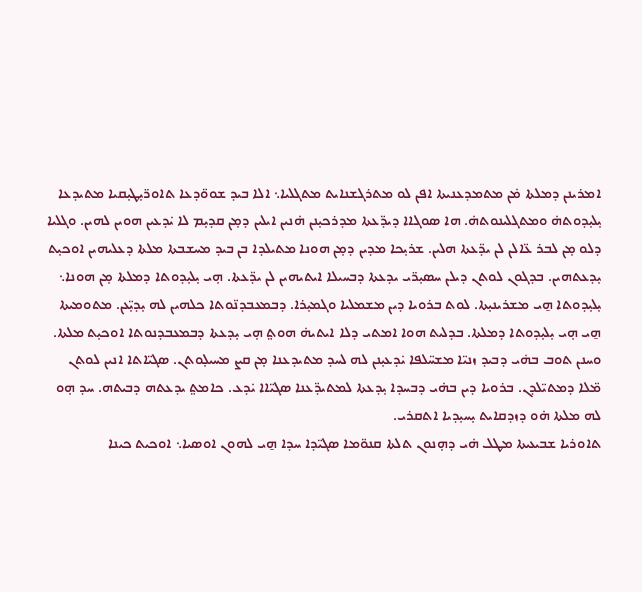ܐܡܪܝܢܢ ܕܡܠܬܐ ܡ̇ܢ ܡܬܡܕܥܢܝܬܐ ܐܦܢ ܠܘ ܡܬܪܓܫܢܐܝܬ ܡܬܓܠܝܐ܆ ܐܠܐ ܒܝܕ ܫܘܘ̈ܕܥܐ ܬܐܘܪ̈ܝ̣ܛܝ̣ܩܝܐ ܡܬܝܕܥܐ ܝ̣ܠܝ̣ܕܘܬܗ̇ ܘܡܬܓܠܝܢܘܬܗ̇. ܗܐ ܣܘܓܐܐ ܕܝܕ̈ܥܬܐ ܡܕܪܟܝ̣ܢܢ ܗ̇ܢܝܢ ܐܝܠܝܢ ܕܡ̣ܢ ܩܕܝ̣ܡ ܠܐ ܝ̇ܕܥܝܢ ܗܘܝܢ ܠܗܝܢ. ܘܓܠܝܐ ܕܠܘ ܡ̣ܢ ܠܒܪ ܥ̈ܐܠܢ ܠܢ ܝܕ̈ܥܬܐ ܗܠܝܢ. ܫܪܝ̣ܟܐ ܡܕܝܢ ܕܡ̣ܢ ܗܘܢܐ ܡܬܝܠܕܐ ܒܢ ܒܝܕ ܡܚܫܒܬܐ ܡܠܬܐ ܕܥܠܝܗܝܢ ܐܘܟܝ̣ܬ ܝ̣ܕܥܬܗܝܢ. ܒܕܓܘܢ ܠܘܬܢ ܕܝܠܢ ܚܣܝ̣ܪ̈ܝ ܝܕܥܬܐ ܕܒܚܝܠܐ ܐܝܬܝܗܝܢ ܠܢ ܝܕ̈ܥܬܐ. ܗ̣ܝ ܝ̣ܠܝ̣ܕܘܬܐ ܕܡܠܬܐ ܡ̣ܢ ܗܘܢܐ܆ ܝ̣ܠܝ̣ܕܘܬܐ ܗ̱ܝ ܡܫܪܝܢܝ̣ܬܐ. ܠܘܬ ܒܪܘܝܐ ܕܝܢ ܡܫܡܠܝܐ ܘܓܡܝ̣ܪܐ. ܕܒܡܥܒܕܢ̈ܘܬܐ ܟܠܗܝܢ ܠܗ ܝ̣ܕܝ̣̈ܥܢ. ܡܬܘܡܝܬܐ ܗ̱ܝ ܗ̣ܝ ܝ̣ܠܝ̣ܕܘܬܐ ܕܡܠܬܐ. ܒܕܠܝܬ ܗܘܐ ܐܡܬܝ ܕܠܐ ܐܝܬܝܗ̇ ܗܘܬ݀ ܗ̣ܝ ܝ̣ܕܥܬܐ ܕܒܡܥܒܕܢܘܬܐ ܐܘܟܝ̣ܬ ܡܠܬܐ. ܘܚܢܢ ܬܘܒ ܒܗ̇ܝ ܕܒܝܕ ܙܢܝ̈ܐ ܡܫܚ̈ܠܦܐ ܝ̇ܕܥܝ̣ܢܢ ܠܗ ܠܚܕ ܡܬܝܕܥܢܐ ܡ̣ܢ ܩܨ ܡܚܝܠ̣ܘܬܢ. ܣܓܝ̈ܐܬܐ ܐܢܝܢ ܠܘܬܢ ܡ̈ܠܐ ܕܡܬܝ̈ܠܕܢ. ܒܪܘܝܐ ܕܝܢ ܒܗ̇ܝ ܕܒܚܕܐ ܝ̣ܕܥܬܐ ܠܡܬܝܕ̈ܥܢܐ ܣܓܝ̈ܐܐ ܝ̇ܕܥ. ܟܐܡܬ݀ ܝܕܥܬܗ ܕܒܝܬܗ. ܚܕ ܗ̣ܘ ܠܗ ܡܠܬܐ ܗ̇ܘ ܕܙܕܩܐܝܬ ܝ̣ܚܝ̣ܕܝܐ ܐܬܩܪܝ.
ܬܐܘܪܝܐ ܫܒܝܥܝܬܐ ܡܛܠ ܗ̇ܝ ܕܗ̣ܢܘܢ ܬܠܬܐ ܩܢܘ̈ܡܐ ܣܓܝ̈ܕܐ ܚܕܐ ܗ̱ܝ ܠܗܘܢ ܐܘܣܝܐ܆ ܐܘܟܝܬ ܟܝܢܐ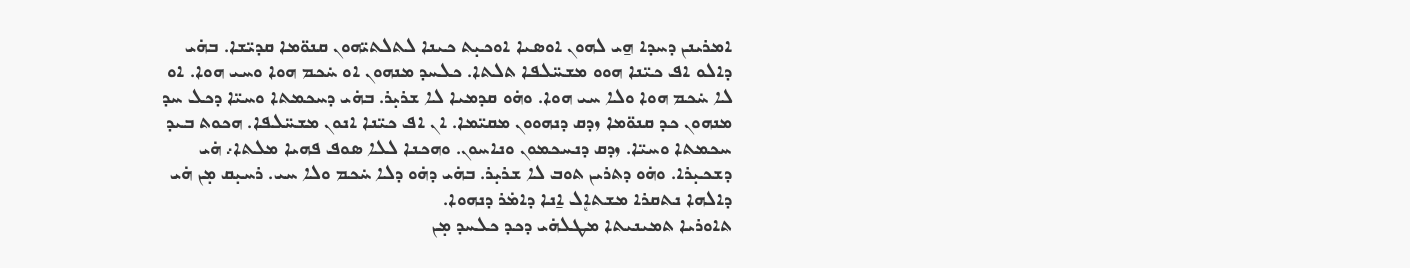ܐܡܪܝܢܢ ܕܚܕܐ ܗ̱ܝ ܠܗܘܢ ܐܘܣܝܐ ܐܘܟܝ̣ܬ ܟܝܢܐ ܠܬܠܬܝ̈ܗܘܢ ܩܢܘ̈ܡܐ ܩܕܝ̈ܫܐ. ܒܗ̇ܝ ܕܐܠܘ ܐܦ ܟܝ̈ܢܐ ܗܘܘ ܡܫܚ̈ܠܦܐ ܬܠܬܐ. ܟܠܚܕ ܡܢܗܘܢ ܐܘ ܚ̇ܟܡ ܗܘܐ ܘܚܝ ܗܘܐ. ܐܘ ܠܐ ܚ̇ܟܡ ܗܘܐ ܘܠܐ ܚܝ ܗܘܐ. ܘܗ̇ܘ ܩܕܡܝܐ ܠܐ ܫܪܝ̣ܪ. ܒܗ̇ܝ ܕܚܟܡܬܐ ܘܚܝ̈ܐ ܕܟܠ ܚܕ ܡܢܗܘܢ ܟܕ ܩܢܘ̈ܡܐ ܙܕܩ ܕܢܗܘܘܢ ܡܩܝ̈ܡܐ. ܐܢ ܐܦ ܟܝ̈ܢܐ ܐܢܘܢ ܡܫܚ̈ܠܦܐ. ܗܟܘܬ ܒܝܕ ܚܟܡܬܐ ܘܚܝ̈ܐ. ܙܕܩ ܕܢܚܟܡܘܢ ܘܢܐܚܘܢ. ܘܗܟܢܐ ܠܠܐ ܣܘܦ ܦܗܝܐ ܡܠܬܐ܇ ܗ̇ܝ ܕܫܟܝ̣ܪܐ. ܘܗ̇ܘ ܕܬܪܝܢ ܬܘܒ ܠܐ ܫܪܝ̣ܪ. ܒܗ̇ܝ ܕܗ̇ܘ ܕܠܐ ܚ̇ܟܡ ܘܠܐ ܚܝ. ܪܚܝ̣ܩ ܡ̣ܢ ܗ̇ܝ ܕܐܠܗܐ ܢܬܩܪܐ ܡܫܬܐܷܠ ܐ̱ܢܐ ܕܐܡ̇ܪ ܕܢܗܘܐ.
ܬܐܘܪܝܐ ܬܡܝܢܝܬܐ ܡܛܠܗ̇ܝ ܕܟܕ ܟܠܚܕ ܡ̣ܢ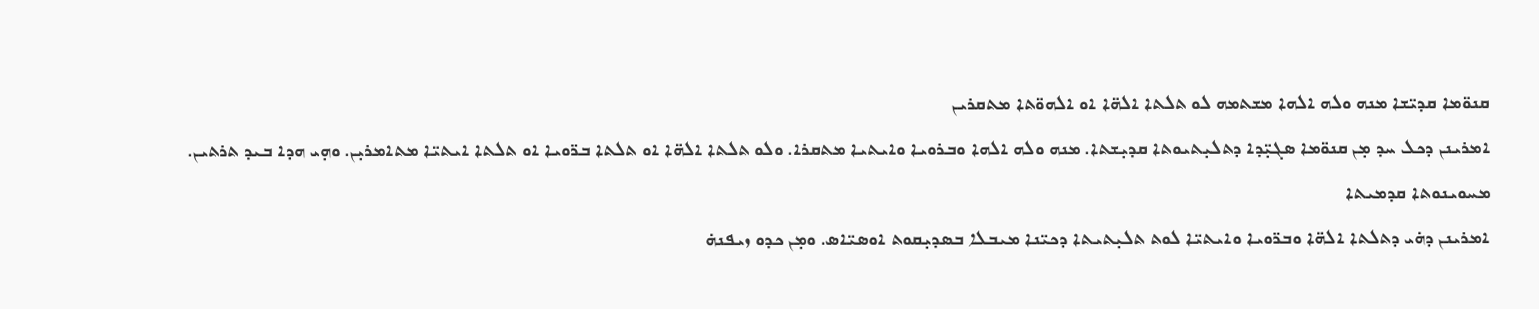ܩܢܘ̈ܡܐ ܩܕܝ̈ܫܐ ܡܢܗ ܘܠܗ ܐܠܗܐ ܡܫܬܡܗ ܠܘ ܬܠܬܐ ܐܠܗ̈ܐ ܐܘ ܐܠܗܘ̈ܬܐ ܡܬܩܪܝܢ
ܐܡܪܝܢܢ ܕܟܠ ܚܕ ܡ̣ܢ ܩܢܘ̈ܡܐ ܣܓܝ̣̈ܕܐ ܕܬܠܝ̣ܬܝܘܬܐ ܩܕܝ̣ܫܬܐ. ܡܢܗ ܘܠܗ ܐܠܗܐ ܘܒܪܘܝܐ ܘܐܝܬܝܐ ܡܬܩܪܐ. ܘܠܘ ܬܠܬܐ ܐܠܗ̈ܐ ܐܘ ܬܠܬܐ ܒܪ̈ܘܝܐ ܐܘ ܬܠܬܐ ܐܝܬܝ̈ܐ ܡܬܐܡܪܝ̣ܢ. ܘܗ̣ܝ ܗܕܐ ܒܝܕ ܬܪܬܝܢ.
ܡܚܘܝܢܘܬܐ ܩܕܡܝܬܐ
ܐܡܪܝܢܢ ܕܗ̇ܝ ܕܬܠܬܐ ܐܠܗ̈ܐ ܘܒܪ̈ܘܝܐ ܘܐܝܬܝ̈ܐ ܠܘܬ ܬܠܝ̣ܬܝܬܐ ܕܟܝ̈ܢܐ ܡܝܒܠܐ ܒܣܕܝ̣ܩܘܬ ܐܘܣܝ̈ܐܣ. ܘܡ̣ܢ ܟܕܘ ܙܝܦܢܗ̇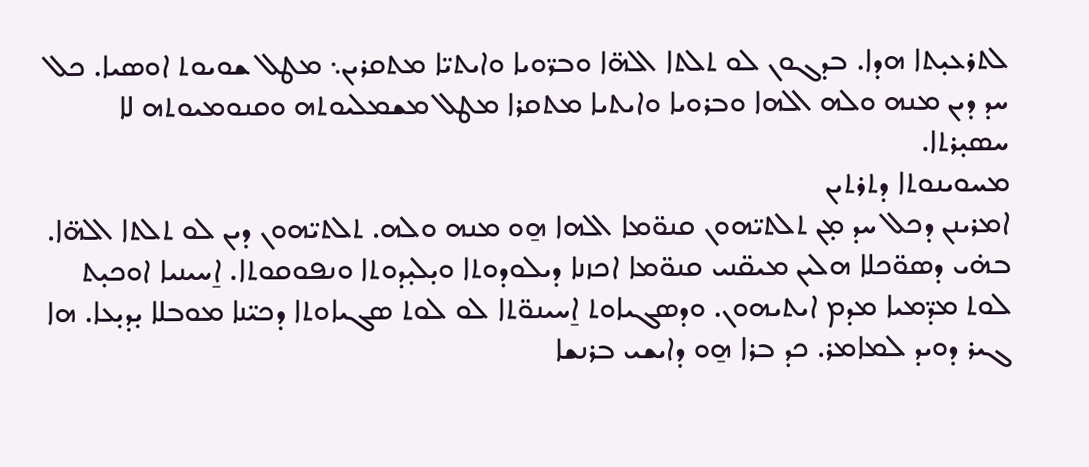ܠܬܪܥܝ̣ܬܐ ܗܕܐ. ܒܕܓܘܢ ܠܘ ܬܠܬܐ ܐܠܗ̈ܐ ܘܒܪ̈ܘܝܐ ܘܐܝܬܝ̈ܐ ܡܬܩܪܝܢ܆ ܡܛܠ ܫܘܝܘܬ ܐܘܣܝܐ. ܟܠ ܚܕ ܕܝܢ ܡܢܗ ܘܠܗ ܐܠܗܐ ܘܒܪܘܝܐ ܘܐܝܬܝܐ ܡܬܩܪܐ ܡܛܠ ܡܫܡܠܝܘܬܗ ܘܩܢܘܡܝܘܬܗ ܠܐ ܚܣܝ̣ܪܬܐ.
ܡܚܘܝܢܘܬܐ ܕܬܪܬܝܢ
ܐܡܪܝܢܢ ܕܟܠ ܚܕ ܡ̣ܢ ܬܠܬܝ̈ܗܘܢ ܩܢܘ̈ܡܐ ܐܠܗܐ ܗ̱ܘ ܡܢܗ ܘܠܗ. ܬܠܬܝ̈ܗܘܢ ܕܝܢ ܠܘ ܬܠܬܐ ܐܠܗ̈ܐ. ܒܗ̇ܝ ܕܣܘ̈ܟܠܐ ܗܠܝܢ ܡܝܩ̈ܢܝ ܩܢܘ̈ܡܐ ܐܟܙܢܐ ܕܝܠܘܕܘܬܐ ܘܝ̣ܠܝ̣ܕܘܬܐ ܘܢܦܘܩܘܬܐ. ܐ̱ܚܝܢܝܐ ܐܘܟܝ̣ܬ ܠܘܬ ܡܕ̈ܡܝܐ ܡܕܡ ܐܝܬܝܗܘܢ. ܘܕܣܓܝܐܘܬ ܐ̱ܚܝܢܘ̈ܬܐ ܠܘ ܠܘܬ ܣܓܝܐܘܬܐ ܕܟܝ̈ܢܐ ܡܘܒܠܐ ܝ̣ܕܝ̣ܥܐ. ܗܐ ܓܝܪ ܕܘܝܕ ܠܡܐܡܪ. ܟܕ ܒܪܐ ܗ̱ܘ ܕܐܝܫܝ ܒܪܢܫܐ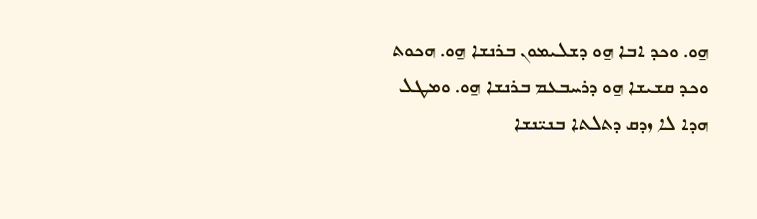ܗ̱ܘ. ܘܟܕ ܐܒܐ ܗ̱ܘ ܕܫܠܝܡܘܢ ܒܪܢܫܐ ܗ̱ܘ. ܗܟܘܬ ܘܟܕ ܩܫܝܫܐ ܗ̱ܘ ܕܪܚܒܥܡ ܒܪܢܫܐ ܗ̱ܘ. ܘܡܛܠ ܗܕܐ ܠܐ ܙܕܩ ܕܬܠܬܐ ܒܢܝ̈ܢܫܐ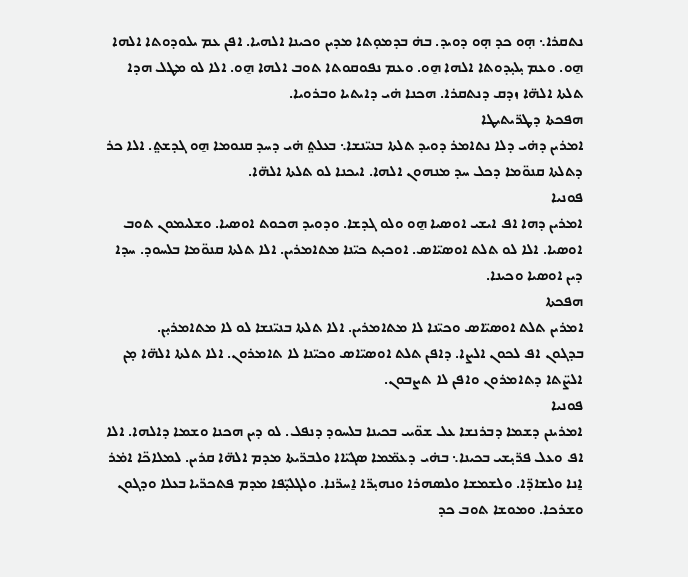ܢܬܩܪܐ܆ ܗ̣ܘ ܟܕ ܗ̣ܘ ܕܘܝܕ. ܒܗ̇ ܒܕܡܘ̣ܬܐ ܡܕܝܢ ܘܟܝܢܐ ܐܠܗܝܐ. ܐܦܢ ܥܡ ܝܠܘܕܘܬܐ ܐܠܗܐ ܗ̱ܘ. ܘܥܡ ܝ̣ܠܝ̣ܕܘܬܐ ܐܠܗܐ ܗ̱ܘ. ܘܥܡ ܢܦܘܩܘܬܐ ܬܘܒ ܐܠܗܐ ܗ̱ܘ. ܐܠܐ ܠܘ ܡܛܠ ܗܕܐ ܬܠܬܐ ܐܠܗ̈ܐ ܙܕܩ ܕܢܬܩܪܐ. ܗܟܢܐ ܗ̇ܝ ܕܐܝܬܝܐ ܘܒܪܘܝܐ.
ܗܦܟܬܐ ܕܛܪ̈ܝܬܝܛܐ
ܐܡܪܝܢ ܕܗ̇ܝ ܕܠܐ ܢܬܐܡܪ ܕܘܝܕ ܬܠܬܐ ܒܢܝ̈ܢܫܐ܆ ܒܥܠܬ݀ ܗ̇ܝ ܕܚܕ ܩܢܘܡܐ ܗ̱ܘ ܓܕܫܬ݀. ܐܠܐ ܟܪ ܕܬܠܬܐ ܩܢܘ̈ܡܐ ܕܟܠ ܚܕ ܡܢܗܘܢ ܐܠܗܐ. ܐܝܟܢܐ ܠܘ ܬܠܬܐ ܐܠܗ̈ܐ.
ܦܘܢܝܐ
ܐܡܪܝܢ ܕܗܐ ܐܦ ܐܝܫܝ ܐܘܣܝܐ ܗ̱ܘ ܘܠܘ ܓܕܫܐ. ܘܕܘܝܕ ܗܟܘܬ ܐܘܣܝܐ. ܘܫܠܝܡܘܢ ܬܘܒ ܐܘܣܝܐ. ܐܠܐ ܠܘ ܬܠܬ ܐܘܣܝ̈ܐܣ. ܐܘܟܝ̣ܬ ܟܝ̈ܢܐ ܡܬܐܡܪܝܢ. ܐܠܐ ܬܠܬܐ ܩܢܘ̈ܡܐ ܒܠܚܘܕ. ܚܕܐ ܕܝܢ ܐܘܣܝܐ ܘܟܝܢܐ.
ܗܦܟܬܐ
ܐܡܪܝܢ ܬܠܬ ܐܘܣܝ̈ܐܣ ܘܟܝ̈ܢܐ ܠܐ ܡܬܐܡܪܝܢ. ܐܠܐ ܬܠܬܐ ܒܢܝ̈ܢܫܐ ܠܘ ܠܐ ܡܬܐܡܪܝ̣ܢ.
ܒܕܓܘܢ ܐܦ ܠܟܘܢ ܐܠܨܐ. ܕܐܦܢ ܬܠܬ ܐܘܣܝ̈ܐܣ ܘܟܝ̈ܢܐ ܠܐ ܬܐܡܪܘܢ. ܐܠܐ ܬܠܬܐ ܐܠܗ̈ܐ ܡ̣ܢ ܐܠܨ̈ܬܐ ܕܬܐܡܪܘܢ ܘܐܦܢ ܠܐ ܬܨܒܘܢ.
ܦܘܢܝܐ
ܐܡܪܝܢܢ ܕܫܡܐ ܕܒܪܢܫܐ ܥܠ ܫܘ̈ܝܝ ܒܟܝܢܐ ܒܠܚܘܕ ܕܢܦܠ. ܠܘ ܕܝܢ ܗܟܢܐ ܘܫܡܐ ܕܐܠܗܐ. ܐܠܐ ܐܦ ܘܥܠ ܦܪ̈ܝ̣ܫܝ ܒܟܝܢܐ܆ ܒܗ̇ܝ ܕܥܡ̈ܡܐ ܣܓܝ̈ܐܐ ܘܠܒܪ̈ܝܬܐ ܡܕܡ ܐܠܗ̈ܐ ܩܪܝܢ. ܠܡܠܐܟ̈ܐ ܐܡ̇ܪ ܐ̱ܢܐ ܘܠܫܐܕ̈ܐ. ܘܠܫܡܫܐ ܘܠܣܗܪܐ ܘܢܗܝ̣ܪ̈ܐ ܐ̱ܚܪ̈ܢܐ. ܘܠܓܠܝ̣̈ܦܐ ܡܕܡ ܦܬܟܪ̈ܝܐ ܒܥܠܐ ܘܕܓܘܢ ܘܫܪܟܐ. ܘܡܘܫܐ ܬܘܒ ܟܕ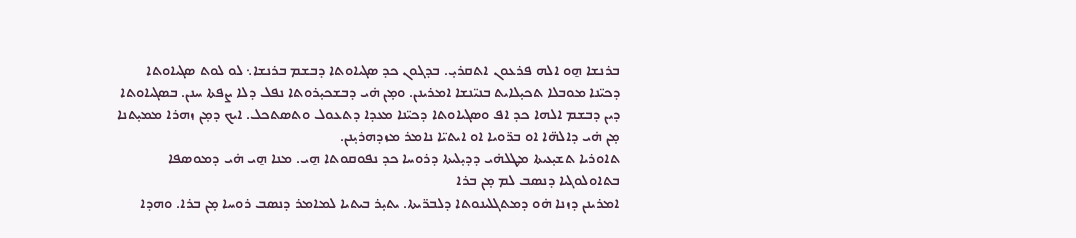ܒܪܢܫܐ ܗ̱ܘ ܐܠܗ ܦܪܥܘܢ ܐܬܩܪܝ̣. ܒܕܓܘܢ ܟܕ ܣܓܝܐܘܬܐ ܕܒܫܡ ܒܪܢܫܐ܆ ܠܘ ܠܘܬ ܣܓܝܐܘܬܐ ܕܟܝ̈ܢܐ ܡܘܒܠܐ ܬܟܝ̣ܠܐܝܬ ܒܢܝ̈ܢܫܐ ܐܡܪܝܢܢ. ܘܡ̣ܢ ܗ̇ܝ ܕܒܫܟܝ̣ܪܘܬܐ ܢܦܠ ܕܠܐ ܨܦܬܐ ܚܢܢ. ܒܣܓܝܐܘܬܐ ܕܝܢ ܕܒܫܡ ܐܠܗܐ ܟܕ ܐܦ ܘܣܓܝܐܘܬܐ ܕܟܝ̈ܢܐ ܡܥܕܐ ܕܬܥܘܠ ܘܬܣܬܟܠ. ܐܝܟ ܕܡ̣ܢ ܙܗܪܐ ܡܡܝ̣ܬܢܐ ܡ̣ܢ ܗ̇ܝ ܕܐܠܗ̈ܐ ܐܘ ܒܪ̈ܘܝܐ ܐܘ ܐܝܬܝ̈ܐ ܢܐܡܪ ܡܙܕܗܪܝ̣ܢܢ.
ܬܐܘܪܝܐ ܬܫܝ̣ܥܝܬܐ ܡܛܠܗ̇ܝ ܕܕܝ̣ܠܝܬܐ ܕܪܘܚܐ ܟܕ ܢܦܘܩܘܬܐ ܗ̱ܝ. ܡܢܐ ܗ̱ܝ ܗ̇ܝ ܕܡܘܣܦܐ ܒܬܐܘܠܘܓܝܐ ܕܢܣܒ ܠܡ ܡ̣ܢ ܒܪܐ
ܐܡܪܝܢܢ ܕܙܢܐ ܗ̇ܘ ܕܡܬܓܠܝܢܘܬܐ ܕܠܒܪ̈ܝܬܐ. ܝܬܝ̣ܪ ܒܝܬܝܐ ܠܡܐܡܪ ܕܢܣܒ ܪܘܚܐ ܡ̣ܢ ܒܪܐ. ܘܗܕܐ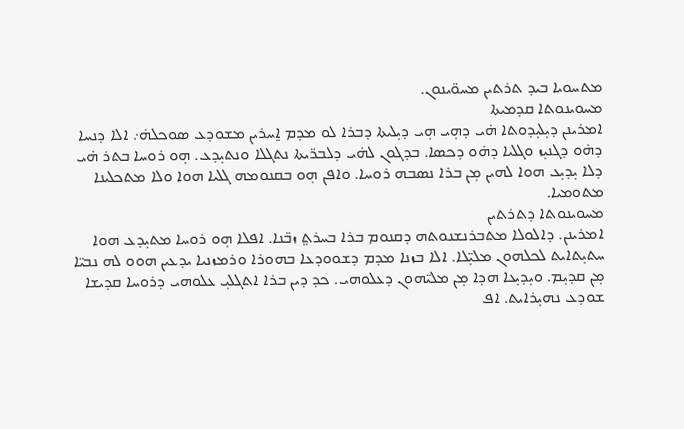ܡܬܚܘܝܐ ܒܝܕ ܬܪܬܝܢ ܡܚܘ̈ܝܢܘܢ.
ܡܚܘܝܢܘܬܐ ܩܕܡܝܬܐ
ܐܡܪܝܢܢ ܕܝ̣ܠܝ̣ܕܘܬܐ ܗ̇ܝ ܕܗ̣ܝ ܗ̣ܝ ܕܝ̣ܠܝܬܐ ܕܒܪܐ ܠܘ ܡܕܡ ܐ̱ܚܪܝܢ ܡܫܘܕܥ ܣܘܟܠܗ̇܇ ܐܠܐ ܕܢܚܐ ܕܗ̇ܘ ܕܓܢܝ̣ܙ ܘܓܠܝܐ ܕܗ̇ܘ ܕܟܣܐ. ܒܕܓܘܢ ܠܗ̇ܝ ܕܠܒܪ̈ܝܬܐ ܢܬܓܠܐ ܘܢܬܝ̣ܕܥ. ܗ̣ܘ ܪܘܚܐ ܒܬܪ ܗ̇ܝ ܕܠܐ ܝ̣ܕܝ̣ܥ ܗܘܐ ܠܗܝܢ ܡ̣ܢ ܒܪܐ ܢܣܒܗ ܪܘܚܐ. ܘܐܦܢ ܗ̣ܘ ܒܩܢܘܡܗ ܓܠܝܐ ܗܘܐ ܘܠܐ ܡܬܟܠܝܢܐ ܡܬܘܡܝܐ.
ܡܚܘܝܢܘܬܐ ܕܬܪܬܝܢ
ܐܡܪܝܢܢ. ܕܐܠܘܠܐ ܡܬܒܪܢܫܢܘܬܗ ܕܩܢܘܡ ܒܪܐ ܒܚܪܬ݀ ܙܒ̈ܢܐ. ܐܦܠܐ ܗ̣ܘ ܪܘܚܐ ܡܬܝ̣ܕܥ ܗܘܐ ܚܬܝ̣ܬܐܝܬ ܠܟܠܗܘܢ ܡܠܝ̣̈ܠܐ. ܐܠܐ ܒܙܢܐ ܡܕܡ ܕܫܘܘܕܥܐ ܒܗܘܪܐ ܘܪܡܙܢܝܐ ܝܕܥܝܢ ܗܘܘ ܠܗ ܢܒܝ̈ܐ ܡ̣ܢ ܩܕܝ̣ܡ. ܘܝ̣ܕܝ̣ܥܐ ܗܕܐ ܡ̣ܢ ܡܠܝ̈ܗܘܢ ܕܥܠܘܗܝ. ܟܕ ܕܝܢ ܒܪܐ ܐܬܓܠܝ̣ ܥܠܘܗܝ ܕܪܘܚܐ ܩܕܝܫܐ ܫܘܕܥ ܢܗܝ̣ܪܐܝܬ. ܐܦ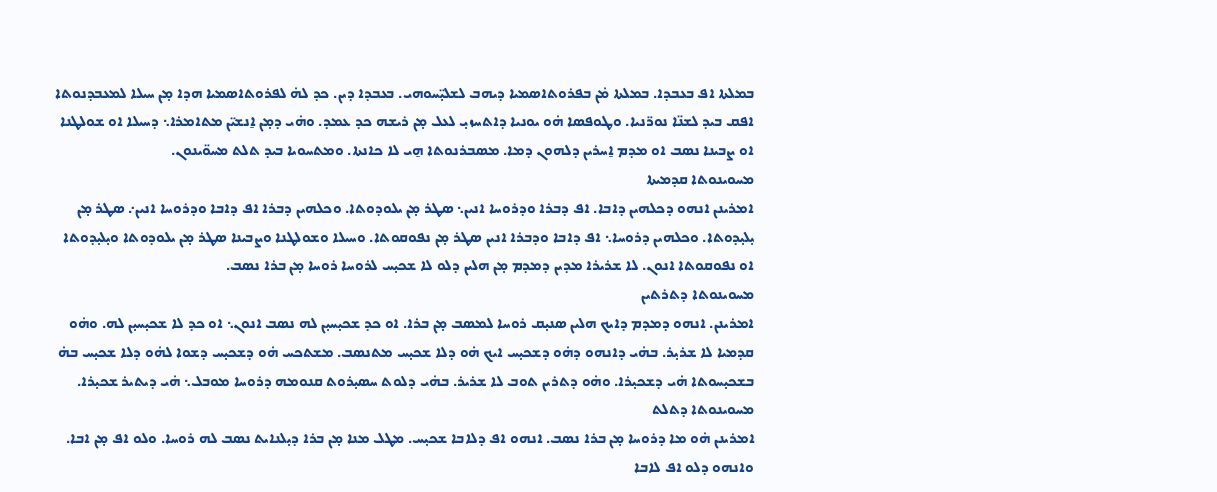ܒܡܠܬܐ ܐܦ ܒܥܒܕܐ. ܒܡܠܬܐ ܡ̇ܢ ܒܦܪܘܬܐܣܡܝܐ ܕܝܗܒ ܠܫܠܝ̣̈ܚܘܗܝ. ܒܥܒܕܐ ܕܝܢ. ܟܕ ܠܗ̇ ܠܦܪܘܬܐܣܡܝܐ ܗܕܐ ܡ̣ܢ ܚܝܠܐ ܠܡܥܒܕܢܘܬܐ ܐܦܩ ܒܝܕ ܠܫܢ̈ܐ ܢܘܪ̈ܢܝܐ. ܘܛܘܦܣܐ ܗ̇ܘ ܝܘܢܝܐ ܕܐܬܚܙܝ̣ ܠܥܠ ܡ̣ܢ ܪܝܫܗ ܟܕ ܥܡܕ. ܘܗ̇ܝ ܕܡ̣ܢ ܐ̱ܢܫܝ̈ܢ ܡܬܐܡܪܐ܆ ܕܚܝܠܐ ܐܘ ܫܘܠܛܢܐ ܐܘ ܨܒܝܢܐ ܢܣܒ ܐܘ ܡܕܡ ܐ̱ܚܪܝܢ ܕܠܗܘܢ ܕܡܐ. ܡܣܒܪܢܘܬܐ ܗ̱ܝ ܠܐ ܟܐܢܬܐ. ܘܡܬܚܘܝܐ ܒܝܕ ܬܠܬ ܡܚܘ̈ܝܢܘܢ.
ܡܚܘܝܢܘܬܐ ܩܕܡܝܬܐ
ܐܡܪܝܢܢ ܐܢܗܘ ܕܟܠܗܝܢ ܕܐܒܐ. ܐܦ ܕܒܪܐ ܘܕܪܘܚܐ ܐܢܝܢ܆ ܣܛܪ ܡ̣ܢ ܝܠܘܕܘܬܐ. ܘܟܠܗܝܢ ܕܒܪܐ ܐܦ ܕܐܒܐ ܘܕܪܘܚܐ ܐܢܝܢ܇ ܣܛܪ ܡ̣ܢ ܝ̣ܠܝ̣ܕܘܬܐ. ܘܟܠܗܝܢ ܕܪܘܚܐ܆ ܐܦ ܕܐܒܐ ܘܕܒܪܐ ܐܢܝܢ ܣܛܪ ܡ̣ܢ ܢܦܘܩܘܬܐ. ܘܚܝܠܐ ܘܫܘܠܛܢܐ ܘܨܒܝܢܐ ܣܛܪ ܡ̣ܢ ܝܠܘܕܘܬܐ ܘܝ̣ܠܝ̣ܕܘܬܐ ܐܘ ܢܦܘܩܘܬܐ ܐܢܘܢ. ܠܐ ܫܪܝܪܐ ܡܕܝܢ ܕܡܕܡ ܡ̣ܢ ܗܠܝܢ ܕܠܘ ܠܐ ܫܟܝ̣ܚ ܠܪܘܚܐ ܪܘܚܐ ܡ̣ܢ ܒܪܐ ܢܣܒ.
ܡܚܘܝܢܘܬܐ ܕܬܪܬܝܢ
ܐܡܪܝܢܢ. ܐܢܗܘ ܕܡܕܡ ܕܐܝܟ ܗܠܝܢ ܣܢܝ̣ܩ ܪܘܚܐ ܠܡܣܒ ܡ̣ܢ ܒܪܐ. ܐܘ ܟܕ ܫܟܝ̣ܚܝ̣ܢ ܠܗ ܢܣܒ ܐܢܘܢ܆ ܐܘ ܟܕ ܠܐ ܫܟܝ̣ܚܝ̣ܢ ܠܗ. ܘܗ̇ܘ ܩܕܡܝܐ ܠܐ ܫܪܝ̣ܪ. ܒܗ̇ܝ ܕܐܢܗܘ ܕܗ̇ܘ ܕܫܟܝ̣ܚ ܐܝܟ ܗ̇ܘ ܕܠܐ ܫܟܝ̣ܚ ܡܬܢܣܒ. ܡܫܬܟܚ ܗ̇ܘ ܕܫܟܝ̣ܚ ܕܫܘܐ ܠܗ̇ܘ ܕܠܐ ܫܟܝ̣ܚ ܒܗ̇ ܒܫܟܝ̣ܚܘܬܐ ܗ̇ܝ ܕܫܟܝ̣ܪܐ. ܘܗ̇ܘ ܕܬܪܝܢ ܬܘܒ ܠܐ ܫܪܝܪ. ܒܗ̇ܝ ܕܠܘܬ ܚܣܝ̣ܪܘܬ ܩܢܘܡܗ ܕܪܘܚܐ ܡܘܒܠ܆ ܗ̇ܝ ܕܝܬܝܪ ܫܟܝ̣ܪܐ.
ܡܚܘܝܢܘܬܐ ܕܬܠܬ
ܐܡܪܝܢܢ ܗ̇ܘ ܡܐ ܕܪܘܚܐ ܡ̣ܢ ܒܪܐ ܢܣܒ. ܐܢܗܘ ܐܦ ܕܠܐܒܐ ܫܟܝ̣ܚ. ܡܛܠ ܡܢܐ ܡ̣ܢ ܒܪܐ ܕܝ̣ܠܢܐܝܬ ܢܣܒ ܠܗ ܪܘܚܐ. ܘܠܘ ܐܦ ܡ̣ܢ ܐܒܐ. ܘܐܢܗܘ ܕܠܘ ܐܦ ܠܐܒܐ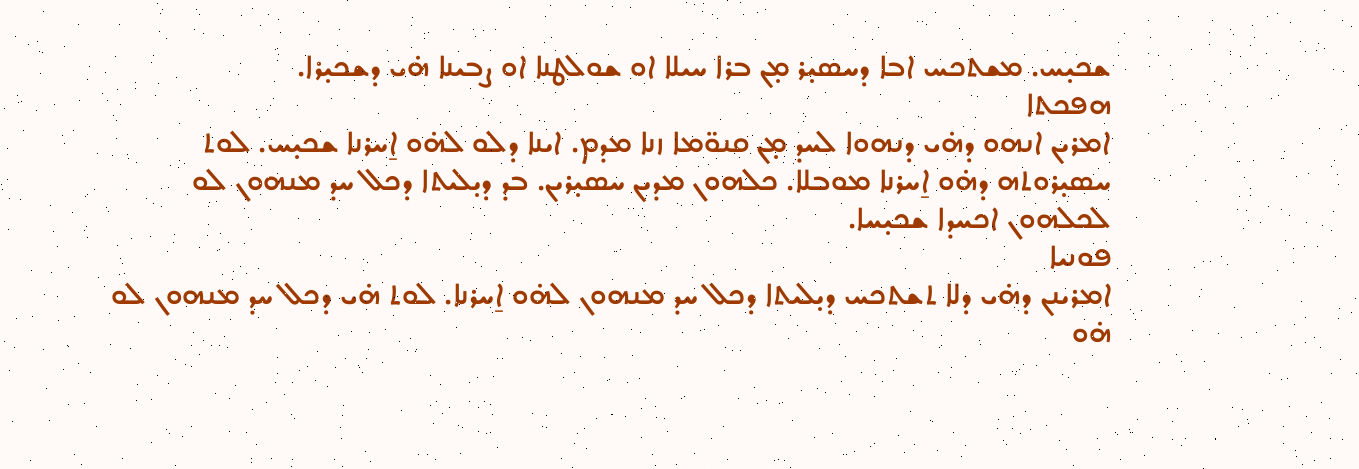ܫܟܝ̣ܚ. ܡܫܬܟܚ ܐܒܐ ܕܚܣܝ̣ܪ ܡ̣ܢ ܒܪܐ ܚܝܠܐ ܐܘ ܫܘܠܛܢܐ ܐܘ ܨܒܝܢܐ ܗ̇ܝ ܕܫܟܝ̣ܪܐ.
ܗܦܟܬܐ
ܐܡܪܝܢ ܐܢܗܘ ܕܗ̇ܝ ܕܢܗܘܐ ܠܚܕ ܡ̣ܢ ܩܢܘ̈ܡܐ ܙܢܐ ܡܕܡ. ܐܝܢܐ ܕܠܘ ܠܗ̇ܘ ܐ̱ܚܪܢܐ ܫܟܝ̣ܚ. ܠܘܬ ܚܣܝ̣ܪܘܬܗ ܕܗ̇ܘ ܐ̱ܚܪܢܐ ܡܘܒܠܐ. ܟܠܗܘܢ ܡܕܝܢ ܚܣܝ̣ܪܝܢ. ܒܕ ܕܝ̣ܠܝܬܐ ܕܟܠ ܚܕ ܡܢܗܘܢ ܠܘ ܠܟܠܗܘܢ ܐܟܚܕܐ ܫܟܝ̣ܚܐ.
ܦܘܢܝܐ
ܐܡܪܝܢܢ ܕܗ̇ܝ ܕܠܐ ܬܫܬܟܚ ܕܝ̣ܠܝܬܐ ܕܟܠ ܚܕ ܡܢܗܘܢ ܠܗ̇ܘ ܐ̱ܚܪܢܐ. ܠܘܬ ܗ̇ܝ ܕܟܠ ܚܕ ܡܢܗܘܢ ܠܘ ܗ̇ܘ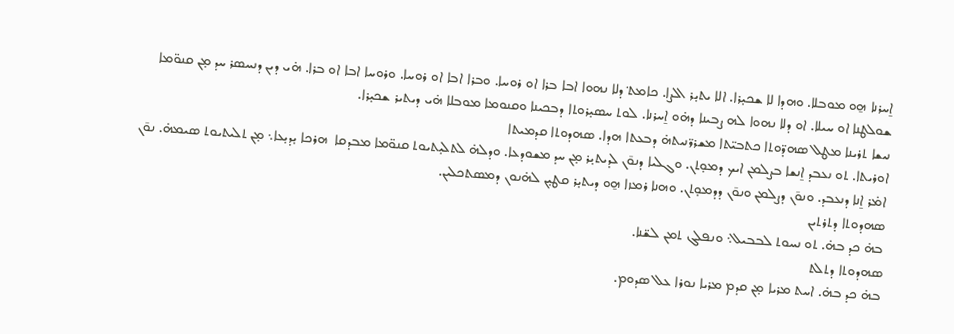ܐ̱ܚܪܢܐ ܗ̱ܘ ܡܘܒܠܐ. ܘܗܕܐ ܠܐ ܫܟܝ̣ܪܐ. ܐܠܐ ܝܬܝ̣ܪ ܐܠܨܐ. ܟܐܡܬ݀ ܕܠܐ ܢܗܘܐ ܐܒܐ ܒܪܐ ܐܘ ܪܘܚܐ. ܘܒܪܐ ܐܒܐ ܐܘ ܪܘܚܐ. ܘܪܘܚܐ ܐܒܐ ܐܘ ܒܪܐ. ܗ̇ܝ ܕܝܢ ܕܢܚܣܪ ܚܕ ܡ̣ܢ ܩܢܘ̈ܡܐ ܫܘܠܛܢܐ ܐܘ ܚܝܠܐ. ܐܘ ܕܠܐ ܢܗܘܐ ܠܗ ܨܒܝܢܐ ܕܗ̇ܘ ܐ̱ܚܪܢܐ. ܠܘܬ ܚܣܝ̣ܪܘܬܐ ܕܒܟܝܢܐ ܘܩܢܘܡܐ ܡܘܒܠܐ ܗ̇ܝ ܕܝܬܝܪ ܫܟܝ̣ܪܐ.
ܢܝܫܐ ܬܪܝܢܐ ܡܛܠ ܣܗܕ̈ܘܬܐ ܟܬܒܝ̈ܬܐ ܡܫܪܪ̈ܢܝܬܗ̇ ܕܒܥܬܐ ܗܕܐ. ܣܗܕܘܬܐ ܩܕܡܝܬܐ
ܐܘܪܝܬܐ. ܬܘ ܢܥܒܕ ܐ̱ܢܫܐ ܒܨܠܡܢ ܐܝܟ ܕܡܘ̣ܬܢ. ܘܓܠܝܐ ܕܢܘ̄ܢ ܠܕܝܬܝ̣ܪ ܡ̣ܢ ܚܕ ܡܫܘܕܥܐ. ܘܕܠܗ̇ ܠܬܠܝ̣ܬܝܘܬ ܩܢܘ̈ܡܐ ܡܒܕܩܐ  ܗܪܟܐ ܝ̣ܕܝ̣ܥܐ܆ ܡ̣ܢ ܬܠܝܬܝܘܬ ܣܝܡܗ̇. ܢܘ̄ܢ ܐܡ̇ܪ ܐ̱ܢܐ ܕܢܥܒܕ. ܘܢܘ̄ܢ ܕܨܠܡܢ ܘܢܘ̄ܢ ܕܕܡܘ̣ܬܢ. ܘܗܢܐ ܪܡܙܐ ܗ̱ܘ ܕܝܬܝ̣ܪ ܩܛܝ̣ܢ ܠܗ̇ܢܘܢ ܕܡܣܬܟܠܝܢ.
ܣܗܕܘܬܐ ܕܬܪܬܝܢ
ܒܗ̇ ܟܕ ܒܗ̇. ܬܘ ܢܚܘܬ ܠܒܒܝܠ܆ ܘܢܦܠܓ ܬܡܢ ܠܫ̈ܢܐ.
ܣܗܕܘܬܐ ܕܬܠܬ
ܒܗ̇ ܟܕ ܒܗ̇. ܐܚܬ ܡܪܝܐ ܡ̣ܢ ܩܕܡ ܡܪܝܐ ܢܘܪܐ ܥܠ ܣܕܘܡ.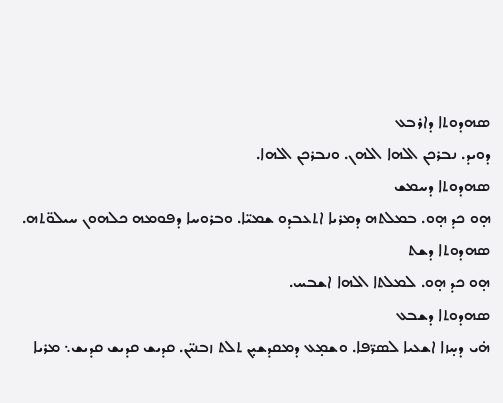ܣܗܕܘܬܐ ܕܐܪܒܥ
ܕܘܝܕ. ܢܒܪܟܢ ܐܠܗܐ ܐܠܗܢ. ܘܢܒܪܟܢ ܐܠܗܐ.
ܣܗܕܘܬܐ ܕܚܡܫ
ܗ̣ܘ ܟܕ ܗ̣ܘ. ܒܡܠܬܗ ܕܡܪܝܐ ܐܬܥܒܕܘ ܫܡܝ̈ܐ. ܘܒܪܘܚܐ ܕܦܘܡܗ ܟܠܗܘܢ ܚܝܠܘ̈ܬܗ.
ܣܗܕܘܬܐ ܕܫܬ
ܗ̣ܘ ܟܕ ܗ̣ܘ. ܠܡܠܬܐ ܐܠܗܐ ܐܫܒܚ.
ܣܗܕܘܬܐ ܕܫܒܥ
ܗ̇ܝ ܕܚ̣ܙܐ ܐܫܥܝܐ ܠܣܪ̈ܦܐ. ܘܫܡ̣ܥ ܕܡܩܕܫܝ̣ܢ ܬܠܬ ܙܒܢܝ̈ܢ. ܩܕܝܫ ܩܕܝܫ ܩܕܝܫ܆ ܡܪܝܐ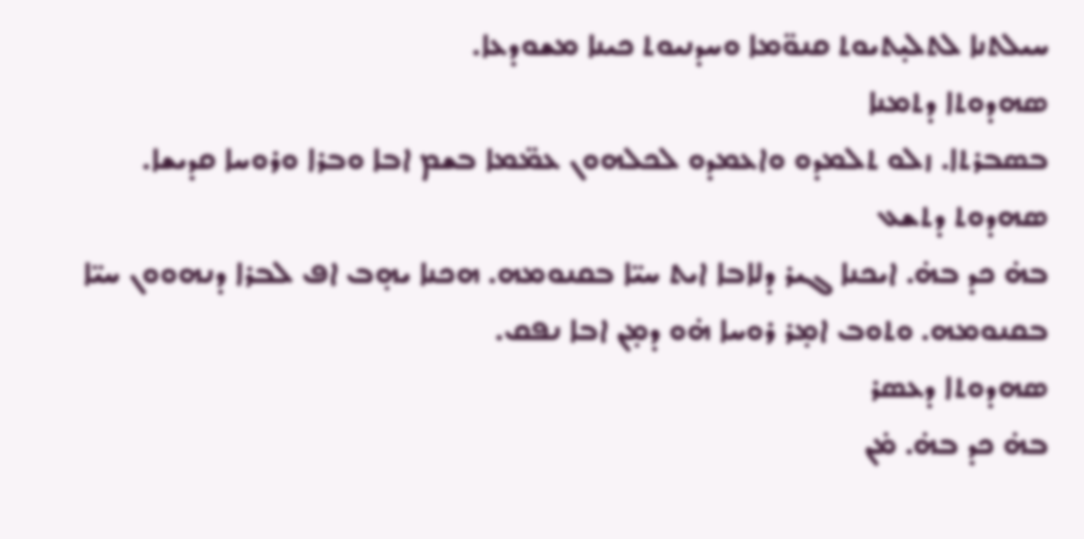ܚܝܠܬܢܐ ܠܬܠܝ̣ܬܝܘܬ ܩܢܘ̈ܡܐ ܘܚܕܢܝܘܬ ܟܝܢܐ ܡܫܘܕܥܐ.
ܣܗܕܘܬܐ ܕܬܡܢܐ
ܒܣܒܪܬܐ. ܙܠܘ ܬܠܡܕܘ ܘܐܥܡܕܘ ܠܟܠܗܘܢ ܥܡ̈ܡܐ ܒܫܡ ܐܒܐ ܘܒܪܐ ܘܪܘܚܐ ܩܕܝܫܐ.
ܣܗܕܘܬ ܕܬܫܥ
ܒܗ̇ ܟܕ ܒܗ̇. ܐܝܟܢܐ ܓܝܪ ܕܠܐܒܐ ܐܝܬ ܚܝ̈ܐ ܒܩܢܘܡܗ. ܗܟܢܐ ܝܗ̣ܒ ܐܦ ܠܒܪܐ ܕܢܗܘܘܢ ܚܝ̈ܐ ܒܩܢܘܡܗ. ܘܬܘܒ ܐܡ̣ܪ ܪܘܚܐ ܗ̇ܘ ܕܡ̣ܢ ܐܒܐ ܢܦܩ.
ܣܗܕܘܬܐ ܕܥܣܪ
ܒܗ̇ ܟܕ ܒܗ̇. ܡ̇ܢ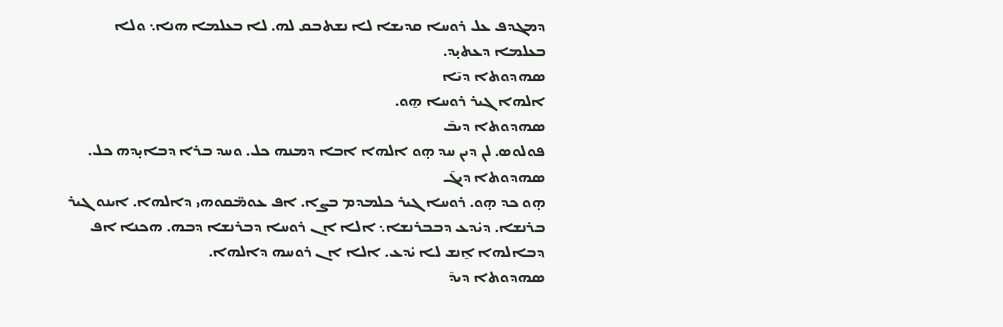ܕܡܓܕܦ ܥܠ ܪܘܚܐ ܩܕܝܫܐ ܠܐ ܢܫܬܒܩ ܠܗ. ܠܐ ܒܥܠܡܐ ܗܢܐ܆ ܘܠܐ ܒܥܠܡܐ ܕܥܬܝ̣ܕ.
ܣܗܕܘܬܐ ܕܝ̄ܐ
ܐܠܗܐ ܓܝܪ ܪܘܚܐ ܗ̱ܘ.
ܣܗܕܘܬܐ ܕܝܒ̄
ܦܘܠܘܣ. ܠܢ ܕܝܢ ܚܕ ܗ̣ܘ ܐܠܗܐ ܐܒܐ ܕܡܢܗ ܟܠ. ܘܚܕ ܒܪܐ ܕܒܐܝ̣ܕܗ ܟܠ.
ܣܗܕܘܬܐ ܕܝܓ̄
ܗ̣ܘ ܟܕ ܗ̣ܘ. ܪܘܚܐ ܓܝܪ ܟܠܡܕܡ ܒܨܐ. ܐܦ ܥܘܡ̈ܩܘܗܝ ܕܐܠܗܐ. ܐܝܢܘ ܓܝܪ ܒܪܢܫܐ. ܕܝ̇ܕܥ ܕܒܒܪܢܫܐ܆ ܐܠܐ ܐܢ ܪܘܚܐ ܕܒܪܢܫܐ ܕܒܗ. ܗܟܢܐ ܐܦ ܕܒܐܠܗܐ ܐ̱ܢܫ ܠܐ ܝ̇ܕܥ. ܐܠܐ ܐܢ ܪܘܚܗ ܕܐܠܗܐ.
ܣܗܕܘܬܐ ܕܝܕ̄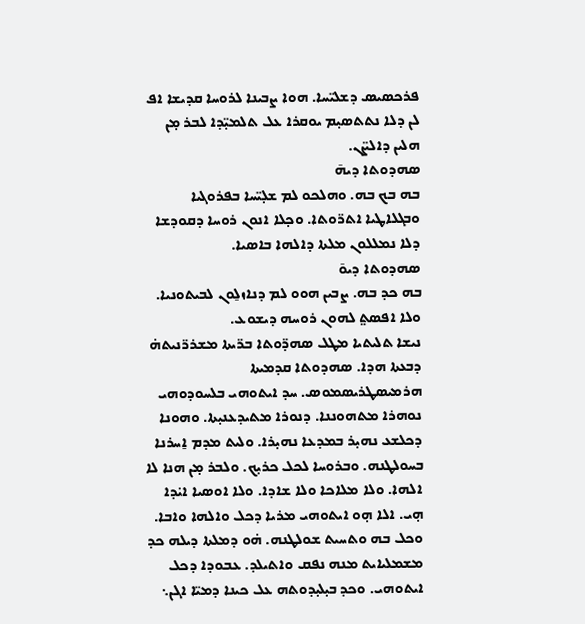ܦܪܟܣܝܣ ܕܫܠܝ̈ܚܐ. ܗܘܐ ܨܒܝܢܐ ܠܪܘܚܐ ܩܕܝܫܐ ܐܦ ܠܢ ܕܠܐ ܢܬܬܣܝ̣ܡ ܝܘܩܪܐ ܥܠ ܬܠܡܝ̣̈ܕܐ ܠܒܪ ܡ̣ܢ ܗܠܝܢ ܕܐܠܨ̈ܢ.
ܣܗܕܘܬܐ ܕܝܗ̄
ܒܗ ܒܟ ܒܗ. ܘܗܠܟܘ ܠܡ ܫܠ̣ܝ̈ܚܐ ܒܦܪܘܓܝܐ ܘܒܓܠܐܛܝܐ ܐܬܪ̈ܘܬܐ. ܘܟ̣ܠܐ ܐܢܘܢ ܪܘܚܐ ܕܩܘܕܫܐ ܕܠܐ ܢܡܠܠܘܢ ܡܠܬܐ ܕܐܠܗܐ ܒܐܣܝܐ.
ܣܗܕܘܬܐ ܕܝܘ̄
ܒܗ ܟܕ ܒܗ. ܨܒܝܢ ܗܘܘ ܠܡ ܕܢܐܙܠ̱ܘܢ ܠܒܝܬܘܢܝܐ. ܘܠܐ ܐܦܣܬ݀ ܠܗܘܢ ܪܘܚܗ ܕܝܫܘܥ.
ܢܝܫܐ ܬܠܝܬܝܐ ܡܛܠ ܣܗܕ̈ܘܬܐ ܒܪ̈ܝܬܐ ܡܫܪܪ̈ܢܝܬܗ̇ ܕܒܥܬܐ ܗܕܐ. ܣܗܕܘܬܐ ܩܕܡܝܬܐ
ܗܪܡܝܣܛܪܝܣܡܘܣ. ܚܕ ܐܝܬܘܗܝ ܒܠܚܘܕܘܗܝ ܢܘܗܪܐ ܡܬܗܘܢܢܐ. ܕܢܘܪܐ ܡܬܝܕܥܢܝ̣ܬܐ. ܘܗܘܢܐ ܕܟܠܫܥ ܢܗܝ̣ܪ ܒܡܕܥܐ ܢܗܝ̣ܪܐ. ܘܠܝܬ ܡܕܡ ܐ̱ܚܪܢܐ ܒܚܘܠܛܢܗ. ܘܒܪܘܚܐ ܠܟܠ ܟܪܝ̣ܟ. ܘܠܒܪ ܡ̣ܢ ܗܢܐ ܠܐ ܐܠܗܐ. ܘܠܐ ܡܠܐܟܐ ܘܠܐ ܫܐܕܐ. ܘܠܐ ܐܘܣܝܐ ܐܝ̇ܕܐ ܗ̣ܝ. ܐܠܐ ܗ̣ܘ ܐܝܬܘܗܝ ܡܪܝܐ ܕܟܠ ܘܐܠܗܐ ܘܐܒܐ. ܘܟܠ ܒܗ ܘܬܚܝܬ ܫܘܠܛܢܗ. ܗ̇ܘ ܕܡܠܬܐ ܕܝܠܗ ܟܕ ܡܫܡܠܝܐܝܬ ܡܢܗ ܢܦܩ ܘܐܬܝܠܕ. ܥܒܘܕܐ ܕܟܠ ܐܝܬܘܗܝ. ܘܟܕ ܒܝ̣ܠܝ̣ܕܘܬܗ ܥܠ ܟܝܢܐ ܕܡܝ̈ܐ ܐܓܢ܆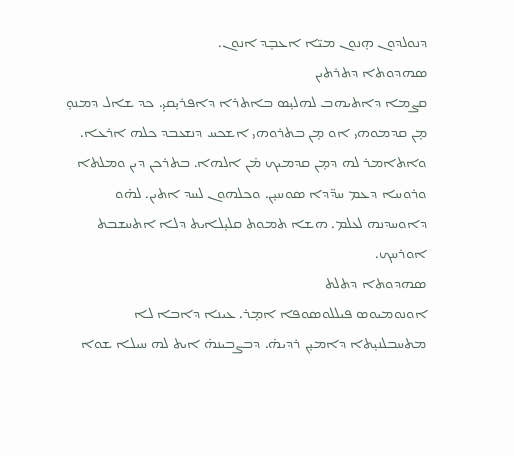ܕܢܘܠܕܘܢ ܗ̣ܢܘܢ ܡܝ̈ܐ ܐܥܒ̣ܕ ܐܢܘܢ.
ܣܗܕܘܬܐ ܕܬܪܬܝܢ
ܩܨܡܐ ܕܐܬܝܗܒ ܠܗܠܝ̣ܣ ܒܐܬܪܐ ܕܐܦܪܝ̣ܩܝ̣. ܟܕ ܫܐܠ ܕܡܢܘ̣ ܡ̣ܢ ܩܕܡܘܗܝ ܐܘ ܡ̣ܢ ܒܬܪܘܗܝ ܐܫܟܚ ܕܢܫܥܒܕ ܟܠܗ ܐܪܥܐ. ܘܐܬܐܡܪ ܠܗ ܕܡ̣ܢ ܩܕܡܝܟ ܡ̇ܢ ܐܠܗܐ. ܒܬܪܟܢ ܕܝܢ ܘܡܠܬܐ ܘܪܘܚܐ ܕܥܡ ܚܕ̈ܕܐ ܣܘܚܝ̣ܢ. ܘܟܠܗܘܢ ܠܚܕ ܐܬܝܢ. ܠܗ̇ܘ ܕܐܘܚܕܢܗ ܠܥܠܡ. ܗܫܐ ܬܡܘܬ ܩܠܝ̣ܠܐܝܬ ܕܠܐ ܐܬܚܫܒܬ ܐܘܪܚܟ.
ܣܗܕܘܬܐ ܕܬܠܬ
ܐܘܢܘܡܝܘܣ ܦܝܠܠܘܣܘܦܐ ܐܡ̣ܪ. ܥܝܢܐ ܕܐܒܐ ܠܐ ܡܬܚܒܠܢܝ̣ܬܐ ܕܐܡܝ̣ܢ ܪܕܝܗ̇. ܕܒܨܒܝܢܗ̇ ܐܝܬ ܠܗ ܚܝܠܐ ܫܘܐ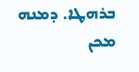ܒܪܗܛܐ. ܕܡܢܗ ܡܟܢ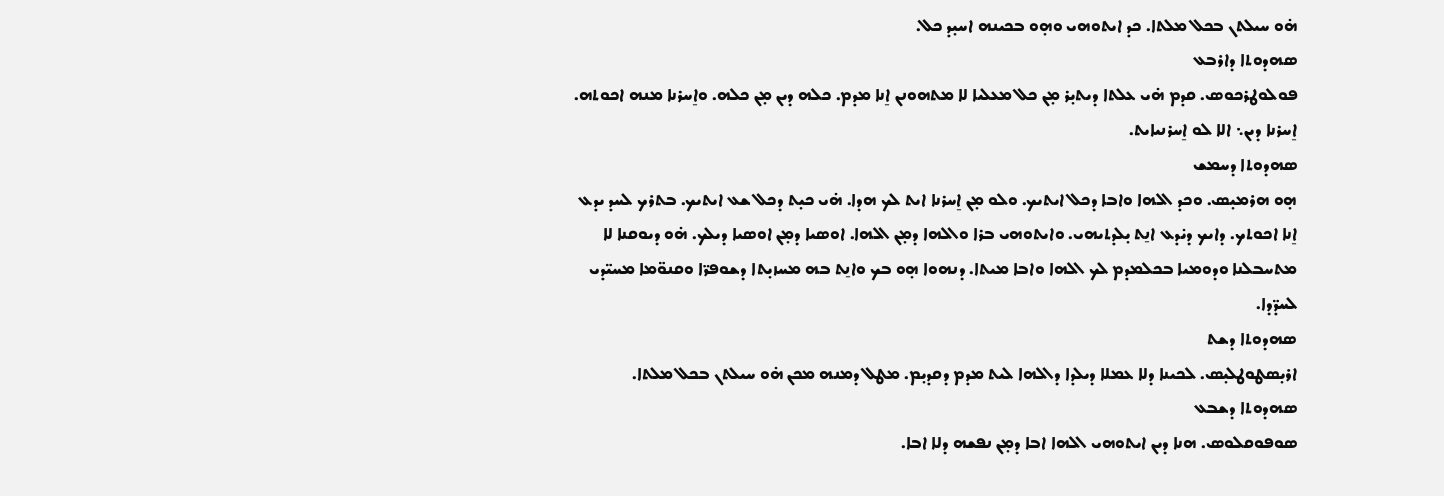ܗ̇ܘ ܚܝܠܬܢ ܒܟܠ ܡܠܬܐ. ܟܕ ܐܝܬܘܗܝ ܘܗ̣ܘ ܒܟܝܢܗ ܐܚܝ̣ܕ ܟܠ.
ܣܗܕܘܬܐ ܕܐܪܒܥ
ܦܘܠܘܛܪܟܘܣ. ܩܕܡ ܗ̇ܝ ܥܠܬܐ ܕܝܬܝ̣ܪ ܡ̣ܢ ܟܠ ܡܥܠܝܐ ܠܐ ܡܬܗܘܢܢ ܐ̱ܢܐ ܡܕܡ. ܟܠܗ ܕܝܢ ܡ̣ܢ ܟܠܗ. ܘܐ̱ܚܪܢܐ ܡܢܗ ܐܟܘܬܗ. ܐ̱ܚܪܢܐ ܕܝܢ܆ ܐܠܐ ܠܘ ܐ̱ܚܪܢܝܐܝܬ.
ܣܗܕܘܬܐ ܕܚܡܫ
ܗ̣ܘ ܗܪܡܝ̣ܣ. ܘܟܕ ܐܠܗܐ ܘܐܒܐ ܕܟܠ ܐܝܬܝܟ. ܘܠܘ ܡ̣ܢ ܐ̱ܚܪܢܐ ܐܝܬ ܠܟ ܗܕܐ. ܗ̇ܝ ܟܝ̣ܬ ܕܟܠ ܫܥ ܐܝܬܝܟ. ܒܬܪܟ ܠܚܕ ܝܕܥ ܐ̱ܢܐ ܐܟܘܬܟ. ܕܐܝܟ ܕܝ̇ܕܥ ܐܢ̱ܬ ܝ̣ܠܕܬܝܗܝ. ܘܐܝܬܘܗܝ ܒܪܐ ܘܐܠܗܐ ܕܡ̣ܢ ܐܠܗܐ. ܐܘܣܝܐ ܕܡ̣ܢ ܐܘܣܝܐ ܕܝܠܟ. ܗ̇ܘ ܕܝܘܩܢܐ ܠܐ ܡܬܚܒܠܢܐ ܘܕܘܡܝܐ ܒܟܠܡܕܡ ܠܟ ܐܠܗܐ ܘܐܒܐ ܡܝܬܐ. ܕܢܗܘܐ ܗ̣ܘ ܒܟ ܘܐܢ̱ܬ ܒܗ ܡܚܙܝ̣ܬܐ ܕܫܘܦܪ̈ܐ ܘܩܢܘ̈ܡܐ ܡܚܝ̈ܕܝ ܠܚܕ̈ܕܐ.
ܣܗܕܘܬܐ ܕܫܬ
ܐܪܝ̣ܣܛܘܛܠܝ̣ܣ. ܠܟܝܢܐ ܕܠܐ ܥܡܠܐ ܕܝܠܕܐ ܕܐܠܗܐ ܠܝܬ ܡܕܡ ܕܩܕܝ̣ܡ. ܡܛܠ ܕܡܢܗ ܡܟܢ ܗ̇ܘ ܚܝܠܬܢ ܒܟܠ ܡܠܬܐ.
ܣܗܕܘܬܐ ܕܫܒܥ
ܣܘܦܘܩܠܘܣ. ܗܢܐ ܕܝܢ ܐܝܬܘܗܝ ܐܠܗܐ ܐܒܐ ܕܡ̣ܢ ܢܦܫܗ ܕܠܐ ܐܒܐ.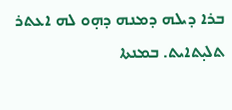ܒܪܐ ܕܝܠܗ ܕܡܢܗ ܕܗ̣ܘ ܠܗ ܐܥܬܪ ܬܠܝ̣ܬܐܝܬ. ܒܡܢܬܐ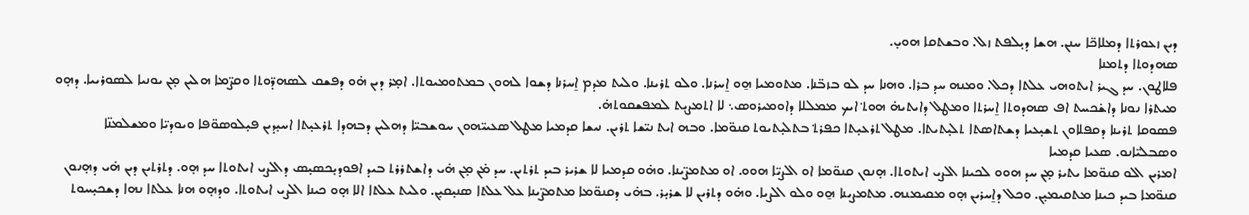ܕܝܢ ܙܥܘܪܬܐ ܕܡܠܐܟ̈ܐ ܚܢܢ. ܗܫܐ ܕܝ̣ܠܦܬ ܙܠ. ܘܒܫܬܩܐ ܗܘܝ̣.
ܣܗܕܘܬܐ ܕܬܡܢܐ
ܦܠܐܛܘܢ. ܚܕ ܓܝܪ ܐܝܬܘܗܝ ܥܠܬܐ ܕܟܠ. ܘܡܢܗ ܚܕ ܒܪܐ. ܘܗܢܐ ܚܕ ܠܘ ܒܙܒ̈ܢܐ. ܡܬܘܡܝܐ ܗ̱ܘ ܐ̱ܚܪܢܐ. ܘܠܘ ܬܪܝܢܐ. ܘܠܝܬ ܡܕܡ ܐ̱ܚܪܢܐ ܕܫܘܐ ܠܗܘܢ ܒܡܬܘܡܝܘܬܐ. ܐܡ̣ܪ ܕܝܢ ܗ̇ܘ ܕܦܫܩ ܠܣܗܕ̈ܘܬܐ ܘܩܨ̈ܡܐ ܗܠܝܢ ܡ̣ܢ ܝܘܢܝܐ ܠܣܘܪܝܝܐ. ܕܗ̣ܘ ܡܝܬܪܐ ܢܘܢܐ ܕܐܫ̇ܟܚܬ ܐܦ ܣܗܕܘܬܐ ܐ̱ܚܪܬܐ ܘܡܛܠ ܕܐܝܬܝܗ̇ ܗܘܬ݀ ܐܝܟ ܡܡܠܠܐ ܕܐܘܡܝܪܘܣ܆ ܠܐ ܐܬܡܨܝ̣ܬ ܠܡܦܫܩܘܬܗ̇.
ܦܣܘܩܐ ܬܪܝܢܐ ܕܩܦܠܐܘܢ ܬܫܝ̣ܥܝܐ ܕܫܬܐܣܬܐ ܬܠܝ̣ܬܝܬܐ. ܡܛܠ ܬܪܥܝ̣ܬܐ ܟܦܪܬ݀ ܒܬܠܝ̣ܬܝܘܬ ܩܢܘ̈ܡܐ. ܘܒܗ ܐܝܬ ܢܝ̈ܫܐ ܬܪܝܢ. ܢܝܫܐ ܩܕܡܝܐ ܡܛܠ ܣܥܝܝ̈ܗܘܢ ܚܘܫܒܝ̈ܐ ܕܗܠܝܢ ܕܒܗܕܐ ܬܪܥܝ̣ܬܐ ܐܚܝ̣ܕܝܢ ܦܝ̣ܠܘܣܘ̈ܦܐ ܘܝܘܕܝ̈ܐ ܘܡܫܠܡܢ̈ܐ ܘܣܒܠܝ̈ܐܢܘ. ܣܥܝܐ ܩܕܡܝܐ
ܐܡܪܝܢ ܐܠܘ ܩܢܘ̈ܡܐ ܝܬܝܪ ܡ̣ܢ ܚܕ ܗܘܘ ܠܟܝܢܐ ܐܠܨܝ ܐܝܬܘܬܐ. ܗ̣ܢܘܢ ܩܢܘ̈ܡܐ ܐܘ ܐܠܨܝ̈ܐ ܗܘܘ. ܐܘ ܡܬܡܨ̈ܝܢܐ. ܘܗ̇ܘ ܩܕܡܝܐ ܠܐ ܫܪܝܪ ܒܝܕ ܬܪܬܝܢ. ܚܕ ܡ̇ܢ ܡ̣ܢ ܗ̇ܝ ܕܐܫܬܪܪܬ ܒܝܕ ܐܦܘܕܝ̣ܟܣܝ̣ܣ ܕܐܠܨܝ ܐܝܬܘܬܐ ܚܕ ܗ̣ܘ. ܕܬܪܬܝܢ ܕܝܢ ܗ̇ܝ ܕܗ̣ܢܘܢ ܩܢܘ̈ܡܐ ܒܝܕ ܟܝܢܐ ܡܬܩܝܡܝ̣ܢ. ܘܟܠ ܕܐ̱ܚܪܝܢ ܗ̣ܘ ܡܩܝܡܢܗ. ܡܬܡܨܝܢܐ ܗ̱ܘ ܘܠܘ ܐܠܨܝܐ. ܘܗ̇ܘ ܕܬܪܝܢ ܠܐ ܫܪܝ̣ܪ. ܒܗ̇ܝ ܕܩܢܘ̈ܡܐ ܡܬܡܨ̈ܝܢܐ ܥܠ ܥܠܬܐ ܣܢܝ̣ܩܝ̣ܢ. ܘܠܝܬ ܥܠܬܐ ܐܠܐ ܗ̣ܘ ܟܝܢܐ ܐܠܨܝ ܐܝܬܘܬܐ. ܘܕܗ̣ܘ ܗܢܐ ܥܠܬܐ ܢܗܐ ܕܫܟܝ̣ܚܘܬ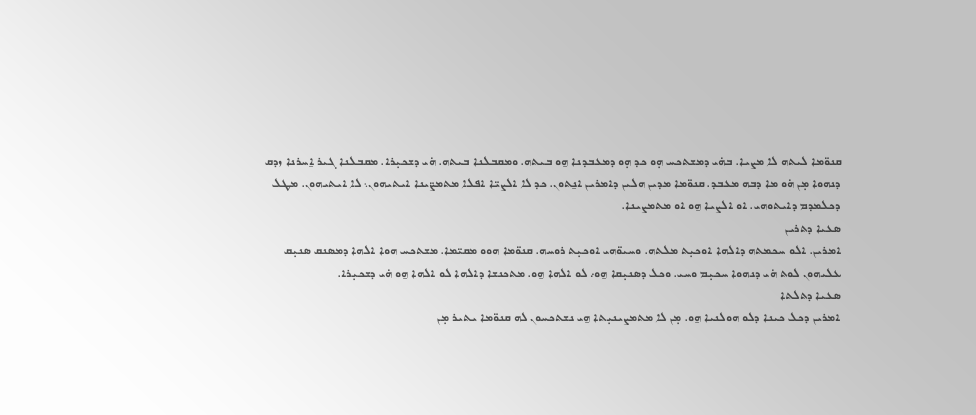ܩܢܘ̈ܡܐ ܠܝܬܗ ܠܐ ܡܨܝܐ. ܒܗ̇ܝ ܕܡܫܬܟܚ ܗ̣ܘ ܟܕ ܗ̣ܘ ܕܡܥܒܕܢܐ ܗ̱ܘ ܒܝܬܗ. ܘܡܩܒܠܢܐ ܒܝܬܗ. ܗ̇ܝ ܕܫܟܝ̣ܪܐ. ܡܩܒܠܢܐ ܓܝܪ ܐ̱ܚܪܢܐ ܙܕܩ ܕܢܗܘܐ ܡ̣ܢ ܗ̇ܘ ܡܐ ܕܒܗ ܡܥܒܕ. ܩܢܘ̈ܡܐ ܡܕܝܢ ܗܠܝܢ ܕܐܡܪܝܢ ܐܢ̱ܬܘܢ. ܟܕ ܠܐ ܐܠܨܝ̈ܐ ܐܦܠܐ ܡܬܡܨ̈ܝܢܐ ܐܝܬܝܗܘܢ܆ ܠܐ ܐܝܬܝܗܘܢ. ܡܛܠ ܕܟܠܡܕܡ ܕܐܝܬܘܗܝ. ܐܘ ܐܠܨܝܐ ܗ̱ܘ ܐܘ ܡܬܡܨܝܢܐ.
ܣܥܝܐ ܕܬܪܝܢ
ܐܡܪܝܢ. ܐܠܘ ܚܟܡܬܗ ܕܐܠܗܐ ܐܘܟܝ̣ܬ ܡܠܬܗ. ܘܚܝܘ̈ܗܝ ܐܘܟܝ̣ܬ ܪܘܚܗ. ܩܢܘ̈ܡܐ ܗܘܘ ܡܩܝ̈ܡܐ. ܡܫܬܟܚ ܗܘܐ ܐܠܗܐ ܕܡܣܢܩ ܣܢܝ̣ܩ ܥܠܝܗܘܢ ܠܘܬ ܗ̇ܝ ܕܢܗܘܐ ܚܟܝ̣ܡ ܘܚܝ. ܘܟܠ ܕܣܢܝ̣ܩܐ ܗ̱ܘ܇ ܠܘ ܐܠܗܐ ܗ̱ܘ. ܡܬܟܢܫܐ ܕܐܠܗܐ ܠܘ ܐܠܗܐ ܗ̱ܘ ܗ̇ܝ ܕܫܟܝ̣ܪܐ.
ܣܥܝܐ ܕܬܠܬܐ
ܐܡܪܝܢ ܕܟܠ ܟܝܢܐ ܕܠܘ ܗܘܠܢܝܐ ܗ̱ܘ. ܡ̣ܢ ܠܐ ܡܬܡܨܝܢܝ̣ܬܐ ܗ̱ܝ ܢܫܬܟܚܘܢ ܠܗ ܩܢܘ̈ܡܐ ܝܬܝܪ ܡ̣ܢ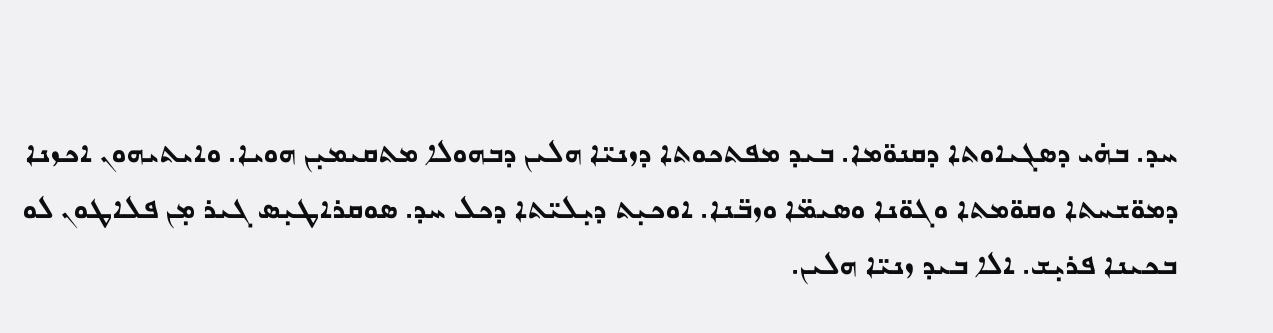ܚܕ. ܒܗ̇ܝ ܕܣܓܝܐܘܬܐ ܕܩܢܘ̈ܡܐ. ܒܝܕ ܡܦܬܟܘܬܐ ܕܙܢܝ̈ܐ ܗܠܝܢ ܕܒܗܘܠܐ ܡܬܩܝܡܝ̣ܢ ܗܘܝܐ. ܘܐܝܬܝܗܘܢ ܐܟܙܢܐ ܕܡܘ̈ܫܚܬܐ ܘܩܘ̈ܡܬܐ ܘܓܘ̈ܢܐ ܘܣܝܡ̈ܐ ܘܙܒ̈ܢܐ. ܐܘܟܝ̣ܬ ܕܝ̣ܠܝ̈ܬܐ ܕܟܠ ܚܕ. ܣܘܩܪܐܛܝ̣ܣ ܓܝܪ ܡ̣ܢ ܦܠܐܛܘܢ ܠܘ ܒܟܝܢܐ ܦܪܝ̣ܫ. ܐܠܐ ܒܝܕ ܙܢܝ̈ܐ ܗܠܝܢ.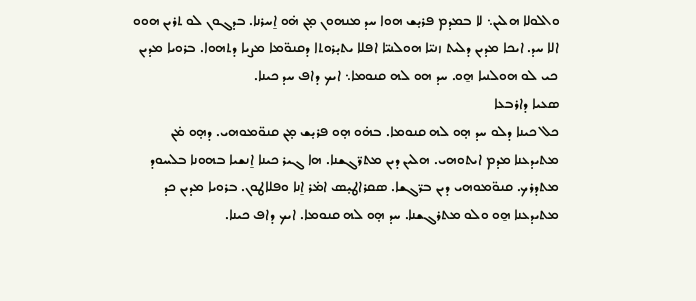ܘܐܠܘܠܐ ܗܠܝܢ܆ ܠܐ ܒܡܕܡ ܦܪܝ̣ܫ ܗܘܐ ܚܕ ܡܢܗܘܢ ܡ̣ܢ ܗ̇ܘ ܐ̱ܚܪܢܐ. ܒܕܓܘܢ ܠܘ ܬܪܝܢ ܗܘܘ ܐܠܐ ܚܕ. ܐܝܟܐ ܡܕܝܢ ܕܠܝܬ ܙܢܝ̈ܐ ܗܘܠܢܝ̈ܐ ܐܦܠܐ ܝܬܝ̣ܪܘܬܐ ܕܩܢܘ̈ܡܐ ܡܨܝܐ ܕܬܗܘܐ. ܒܪܘܝܐ ܡܕܝܢ ܟܝ ܠܘ ܗܘܠܢܝܐ ܗ̱ܘ. ܚܕ ܗܘ ܠܗ ܩܢܘܡܐ܆ ܐܝܟ ܕܐܦ ܚܕ ܟܝܢܐ.
ܣܥܝܐ ܕܐܪܒܥܐ
ܟܠ ܟܝܢܐ ܕܠܘ ܚܕ ܗ̣ܘ ܠܗ ܩܢܘܡܐ. ܒܗ̇ܘ ܗ̣ܘ ܦܪܝ̣ܫ ܡ̣ܢ ܩܢܘ̈ܡܘܗܝ. ܕܗ̣ܘ ܡ̇ܢ ܡܬܝܕܥܢܐ ܡܕܡ ܐܝܬܘܗܝ. ܗܠܝܢ ܕܝܢ ܡܬܪ̈ܓܫܢܐ. ܗܐ ܓܝܪ ܟܝܢܐ ܐ̱ܢܫܝܐ ܒܗܘܢܐ ܒܠܚܘܕ ܡܬܕܪܟ. ܩܢܘ̈ܡܘܗܝ ܕܝܢ ܒܪ̈ܓܫܐ. ܣܩܪܐܛܝ̣ܣ ܐܡ̇ܪ ܐ̱ܢܐ ܘܦܠܐܛܘܢ. ܒܪܘܝܐ ܡܕܝܢ ܟܕ ܡܬܝܕܥܢܐ ܗ̱ܘ ܘܠܘ ܡܬܪܓܫܢܐ. ܚܕ ܗ̣ܘ ܠܗ ܩܢܘܡܐ. ܐܝܟ ܕܐܦ ܟܝܢܐ.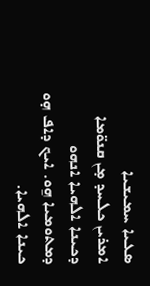ܣܥܝܐ ܚܡܝܫܝܐ
ܐܡܪܝܢ ܟܠܚܕ ܡ̣ܢ ܩܢܘ̈ܡܐ ܕܟܝܢܐ ܐܠܗܝܐ ܐܢܗܘ ܕܡܬܘܡܝܐ ܗ̱ܘ. ܐܝܟ ܕܐܦ ܗ̣ܘ ܟܝܢܐ ܐܠܗܝܐ.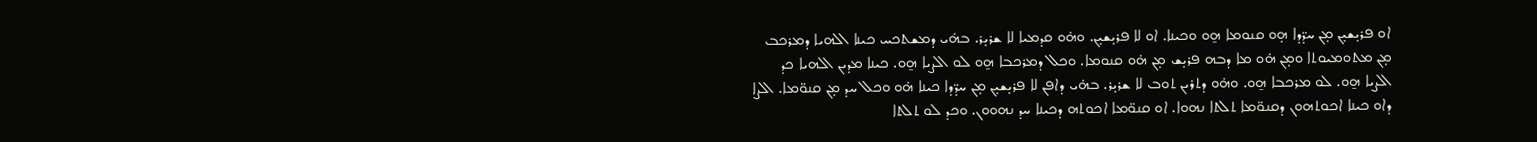ܐܘ ܦܪܝ̣ܫܝ̣ܢ ܡ̣ܢ ܚܕ̈ܕܐ ܗ̣ܘ ܩܢܘܡܐ ܗ̱ܘ ܘܟܝܢܐ. ܐܘ ܠܐ ܦܪܝ̣ܫܝ̣ܢ. ܘܗ̇ܘ ܩܕܡܝܐ ܠܐ ܫܪܝ̣ܪ. ܒܗ̇ܝ ܕܡܫܬܟܚ ܟܝܢܐ ܐܠܗܝܐ ܕܡܪܟܒ ܡ̣ܢ ܡܬܘܡܝܘܬܐ ܘܡ̣ܢ ܗ̇ܘ ܡܐ ܕܒܗ ܦܪܝ̣ܫ ܡ̣ܢ ܗ̇ܘ ܩܢܘܡܐ. ܘܟܠ ܕܡܪܟܒܐ ܗ̱ܘ ܠܘ ܐܠܨܝܐ ܗ̱ܘ. ܟܝܢܐ ܡܕܝܢ ܐܠܗܝܐ ܟܕ ܐܠܨܝܐ ܗ̱ܘ. ܠܘ ܡܪܟܒܐ ܗ̱ܘ. ܘܗ̇ܘ ܕܬܪܝܢ ܬܘܒ ܠܐ ܫܪܝ̣ܪ. ܒܗ̇ܝ ܕܐܦܢ ܠܐ ܦܪܝ̣ܫܝ̣ܢ ܡ̣ܢ ܚܕ̈ܕܐ ܟܝܢܐ ܗ̇ܘ ܘܟܠ ܚܕ ܡ̣ܢ ܩܢܘ̈ܡܐ. ܐܠܨܐ ܕܐܘ ܟܝܢܐ ܐܟܘܬܗܘܢ ܕܩܢܘ̈ܡܐ ܬܠܬܐ ܢܗܘܐ. ܐܘ ܩܢܘ̈ܡܐ ܐܟܘܬܗ ܕܟܝܢܐ ܚܕ ܢܗܘܘܢ. ܘܟܕ ܠܘ ܬܠܬܐ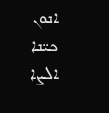ܐܢܘܢ ܟܝ̈ܢܐ ܐܠܨܐ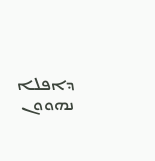ܕܐܦܠܐ ܢܗܘܘܢ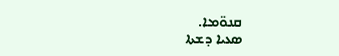ܩܢܘ̈ܡܐ.
ܣܥܝܐ ܕܫܬܐ